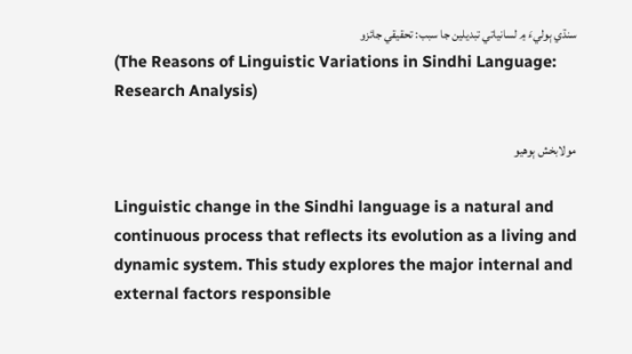سنڌي ٻوليءَ ۾ لسانياتي تبديلين جا سبب: تحقيقي جائزو
(The Reasons of Linguistic Variations in Sindhi Language: Research Analysis)

مولابخش ٻوھيو

Linguistic change in the Sindhi language is a natural and continuous process that reflects its evolution as a living and dynamic system. This study explores the major internal and external factors responsible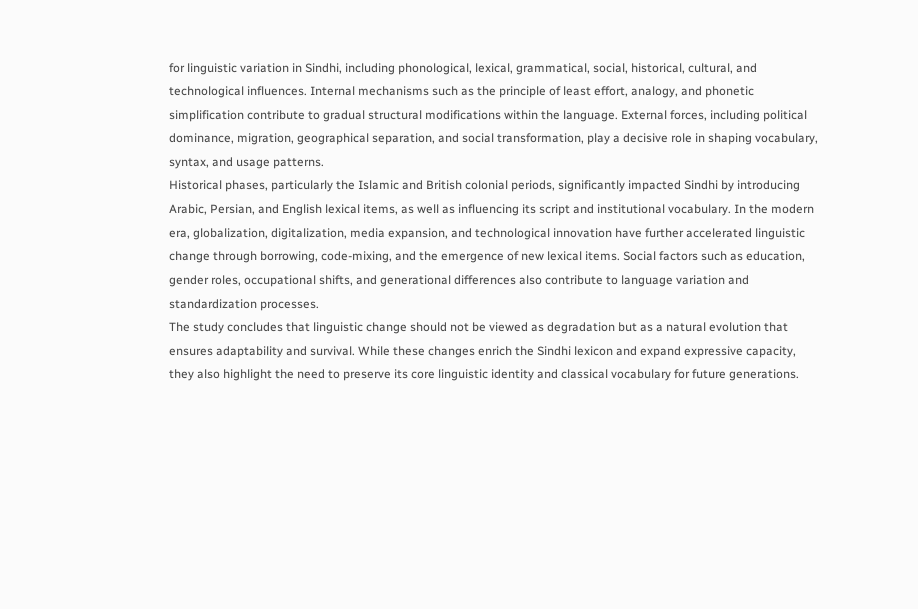for linguistic variation in Sindhi, including phonological, lexical, grammatical, social, historical, cultural, and technological influences. Internal mechanisms such as the principle of least effort, analogy, and phonetic simplification contribute to gradual structural modifications within the language. External forces, including political dominance, migration, geographical separation, and social transformation, play a decisive role in shaping vocabulary, syntax, and usage patterns.
Historical phases, particularly the Islamic and British colonial periods, significantly impacted Sindhi by introducing Arabic, Persian, and English lexical items, as well as influencing its script and institutional vocabulary. In the modern era, globalization, digitalization, media expansion, and technological innovation have further accelerated linguistic change through borrowing, code-mixing, and the emergence of new lexical items. Social factors such as education, gender roles, occupational shifts, and generational differences also contribute to language variation and standardization processes.
The study concludes that linguistic change should not be viewed as degradation but as a natural evolution that ensures adaptability and survival. While these changes enrich the Sindhi lexicon and expand expressive capacity, they also highlight the need to preserve its core linguistic identity and classical vocabulary for future generations.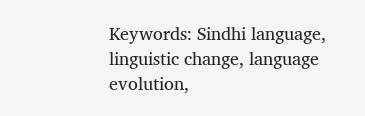Keywords: Sindhi language, linguistic change, language evolution,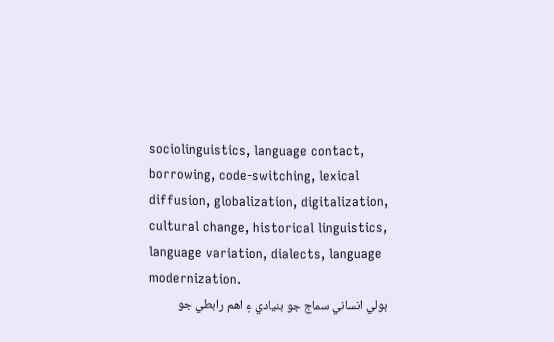sociolinguistics, language contact, borrowing, code-switching, lexical diffusion, globalization, digitalization, cultural change, historical linguistics, language variation, dialects, language modernization.
ٻولي انساني سماج جو بنيادي ۽ اهم رابطي جو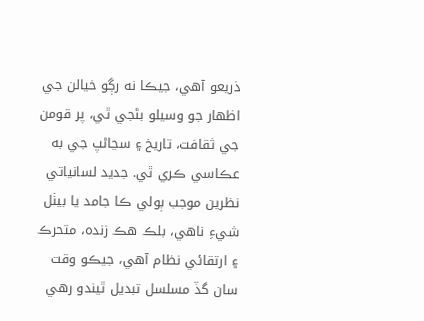ذريعو آهي، جيڪا نه رڳو خيالن جي اظھار جو وسيلو بڻجي ٿي، پر قومن جي ثقافت، تاريخ ۽ سڃاڻپ جي به عڪاسي ڪري ٿي. جديد لسانياتي نظرين موجب ٻولي ڪا جامد يا بيٺل شيءِ ناهي، بلڪ هڪ زنده، متحرڪ ۽ ارتقائي نظام آهي، جيڪو وقت سان گڏ مسلسل تبديل ٿيندو رهي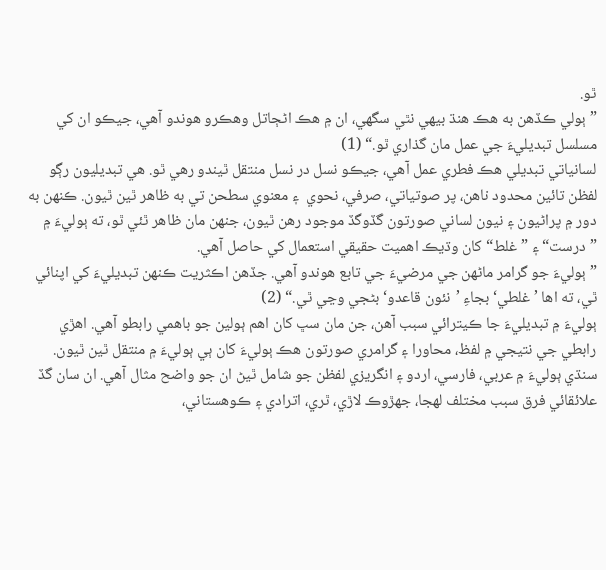ٿو.
”ٻولي ڪڏهن به هڪ هنڌ بيھي نٿي سگهي، ان ۾ هڪ اڻڄاتل وهڪرو هوندو آهي، جيڪو ان کي مسلسل تبديليءَ جي عمل مان گذاري ٿو.“ (1)
لسانياتي تبديلي هڪ فطري عمل آهي، جيڪو نسل در نسل منتقل ٿيندو رهي ٿو. هي تبديليون رڳو لفظن تائين محدود ناهن، پر صوتياتي، صرفي، نحوي  ۽ معنوي سطحن تي به ظاهر ٿين ٿيون. ڪنھن به دور ۾ پراڻيون ۽ نيون لساني صورتون گڏوگڏ موجود رهن ٿيون، جنھن مان ظاهر ٿئي ٿو، ته ٻوليءَ ۾ ”درست“ ۽ ”غلط“ کان وڌيڪ اهميت حقيقي استعمال کي حاصل آهي.
”ٻوليءَ جو گرامر ماڻهن جي مرضيءَ جي تابع هوندو آهي. جڏهن اڪثريت ڪنھن تبديليءَ کي اپنائي ٿي، ته اها ’غلطي‘ بجاءِ ’نئون قاعدو‘ بڻجي وڃي ٿي.“ (2)
ٻوليءَ ۾ تبديليءَ جا ڪيترائي سبب آهن، جن مان سڀ کان اهم ٻولين جو باهمي رابطو آهي. اهڙي رابطي جي نتيجي ۾ لفظ، محاورا ۽ گرامري صورتون هڪ ٻوليءَ کان ٻي ٻوليءَ ۾ منتقل ٿين ٿيون. سنڌي ٻوليءَ ۾ عربي، فارسي، اردو ۽ انگريزي لفظن جو شامل ٿيڻ ان جو واضح مثال آهي. ان سان گڏ علائقائي فرق سبب مختلف لھجا، جھڙوڪ لاڙي، ٿري، اترادي ۽ ڪوهستاني،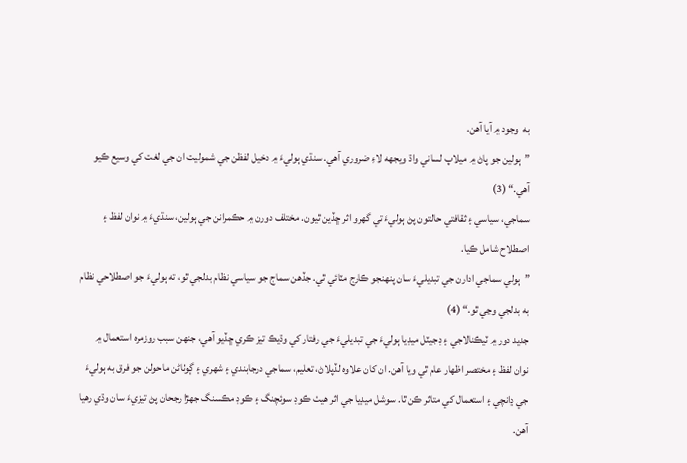به  وجود ۾ آيا آهن.
”ٻولين جو پاڻ ۾ ميلاپ لساني واڌ ويجهه لاءِ ضروري آهي. سنڌي ٻوليءَ ۾ دخيل لفظن جي شموليت ان جي لغت کي وسيع ڪيو آهي.“ (3)
سماجي، سياسي ۽ ثقافتي حالتون پڻ ٻوليءَ تي گهرو اثر ڇڏين ٿيون. مختلف دورن ۾ حڪمرانن جي ٻولين، سنڌيءَ ۾ نوان لفظ ۽ اصطلاح شامل ڪيا.
”ٻولي سماجي ادارن جي تبديليءَ سان پنھنجو ڪارج مٽائي ٿي. جڏهن سماج جو سياسي نظام بدلجي ٿو، ته ٻوليءَ جو اصطلاحي نظام به بدلجي وڃي ٿو.“ (4)
جديد دور ۾ ٽيڪنالاجي ۽ ڊجيٽل ميڊيا ٻوليءَ جي تبديليءَ جي رفتار کي وڌيڪ تيز ڪري ڇڏيو آهي، جنھن سبب روزمره استعمال ۾ نوان لفظ ۽ مختصر اظھار عام ٿي ويا آهن. ان کان علاوہ لڏپلاڻ، تعليم، سماجي درجابندي ۽ شھري ۽ ڳوٺاڻن ماحولن جو فرق به ٻوليءَ جي ڍانچي ۽ استعمال کي متاثر ڪن ٿا. سوشل ميڊيا جي اثر هيٺ ڪوڊ سوئچنگ ۽ ڪوڊ مڪسنگ جھڙا رجحان پڻ تيزيءَ سان وڌي رهيا آهن.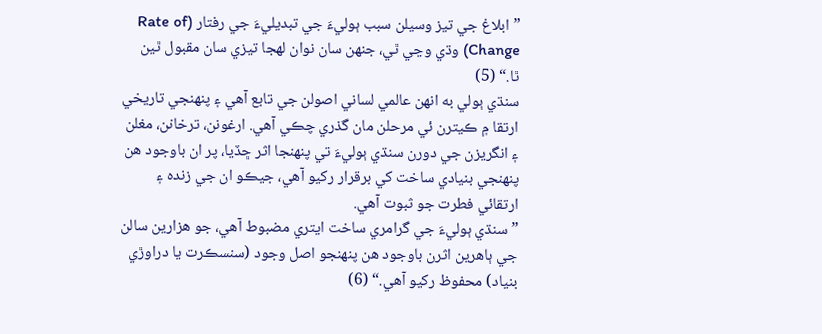”ابلاغ جي تيز وسيلن سبب ٻوليءَ جي تبديليءَ جي رفتار (Rate of Change) وڌي وڃي ٿي، جنھن سان نوان لھجا تيزي سان مقبول ٿين ٿا.“ (5)
سنڌي ٻولي به انھن عالمي لساني اصولن جي تابع آهي ۽ پنھنجي تاريخي ارتقا ۾ ڪيترن ئي مرحلن مان گذري چڪي آهي. ارغونن، ترخانن، مغلن ۽ انگريزن جي دورن سنڌي ٻوليءَ تي پنھنجا اثر ڇڏيا، پر ان باوجود هن پنھنجي بنيادي ساخت کي برقرار رکيو آهي، جيڪو ان جي زنده ۽ ارتقائي فطرت جو ثبوت آهي.
”سنڌي ٻوليءَ جي گرامري ساخت ايتري مضبوط آهي، جو هزارين سالن جي ٻاهرين اثرن باوجود هن پنھنجو اصل وجود (سنسڪرت يا دراوڙي بنياد) محفوظ رکيو آهي.“ (6)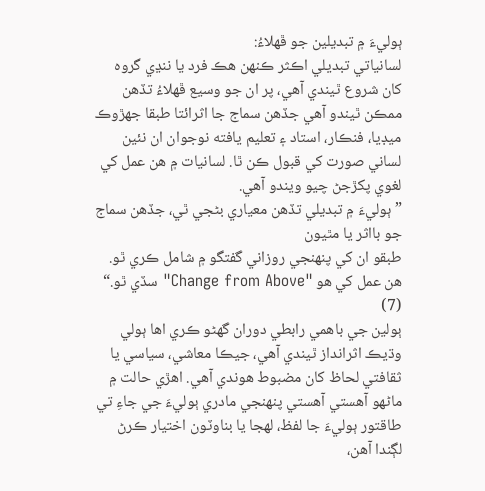ٻوليءَ ۾ تبديلين جو ڦھلاءُ:
لسانياتي تبديلي اڪثر ڪنھن هڪ فرد يا ننڍي گروه کان شروع ٿيندي آهي، پر ان جو وسيع ڦهلاءُ تڏهن ممڪن ٿيندو آهي جڏهن سماج جا اثرائتا طبقا جھڙوڪ ميڊيا، فنڪار، استاد ۽ تعليم يافته نوجوان ان نئين لساني صورت کي قبول ڪن ٿا. لسانيات ۾ هن عمل کي لغوي پکڙجڻ چيو ويندو آهي.
”ٻوليءَ ۾ تبديلي تڏهن معياري بڻجي ٿي، جڏهن سماج جو بااثر يا مٿيون
طبقو ان کي پنھنجي روزاني گفتگو ۾ شامل ڪري ٿو. هن عمل کي هو "Change from Above" سڏي ٿو.“ (7)
ٻولين جي باهمي رابطي دوران گهڻو ڪري اها ٻولي وڌيڪ اثرانداز ٿيندي آهي، جيڪا معاشي، سياسي يا ثقافتي لحاظ کان مضبوط هوندي آهي. اهڙي حالت ۾ ماڻهو آهستي آهستي پنھنجي مادري ٻوليءَ جي جاءِ تي طاقتور ٻوليءَ جا لفظ، لھجا يا بناوٽون اختيار ڪرڻ لڳندا آهن،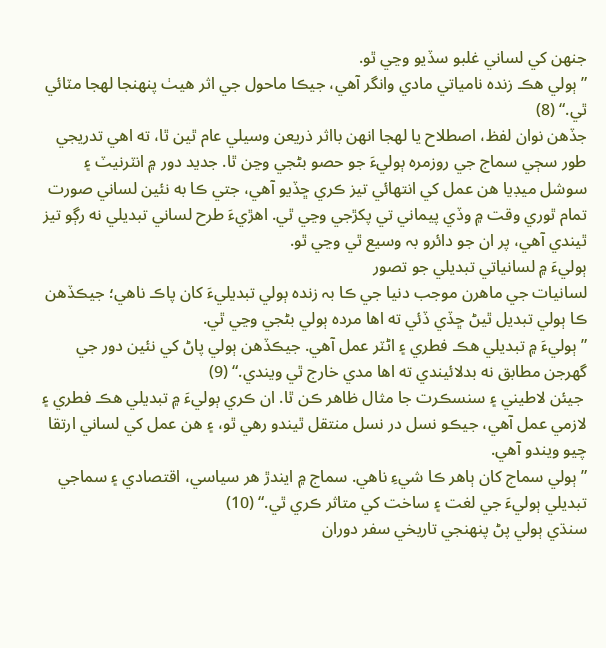جنھن کي لساني غلبو سڏيو وڃي ٿو.
”ٻولي هڪ زنده نامياتي مادي وانگر آهي، جيڪا ماحول جي اثر هيٺ پنھنجا لھجا مٽائي ٿي.“ (8)
جڏهن نوان لفظ، اصطلاح يا لھجا انھن بااثر ذريعن وسيلي عام ٿين ٿا، ته اهي تدريجي طور سڄي سماج جي روزمرہ ٻوليءَ جو حصو بڻجي وڃن ٿا. جديد دور ۾ انٽرنيٽ ۽ سوشل ميڊيا هن عمل کي انتھائي تيز ڪري ڇڏيو آهي، جتي ڪا به نئين لساني صورت تمام ٿوري وقت ۾ وڏي پيماني تي پکڙجي وڃي ٿي. اهڙيءَ طرح لساني تبديلي نه رڳو تيز ٿيندي آهي، پر ان جو دائرو بہ وسيع ٿي وڃي ٿو.
ٻوليءَ ۾ لسانياتي تبديلي جو تصور
لسانيات جي ماهرن موجب دنيا جي ڪا بہ زندہ ٻولي تبديليءَ کان پاڪ ناهي؛ جيڪڏهن ڪا ٻولي تبديل ٿيڻ ڇڏي ڏئي ته اها مرده ٻولي بڻجي وڃي ٿي.
”ٻوليءَ ۾ تبديلي هڪ فطري ۽ اڻٽر عمل آهي. جيڪڏهن ٻولي پاڻ کي نئين دور جي گهرجن مطابق نه بدلائيندي ته اها مدي خارج ٿي ويندي.“ (9)
 جيئن لاطيني ۽ سنسڪرت جا مثال ظاهر ڪن ٿا. ان ڪري ٻوليءَ ۾ تبديلي هڪ فطري ۽ لازمي عمل آهي، جيڪو نسل در نسل منتقل ٿيندو رهي ٿو، ۽ هن عمل کي لساني ارتقا چيو ويندو آهي.
”ٻولي سماج کان ٻاهر ڪا شيءِ ناهي. سماج ۾ ايندڙ هر سياسي، اقتصادي ۽ سماجي تبديلي ٻوليءَ جي لغت ۽ ساخت کي متاثر ڪري ٿي.“ (10)
سنڌي ٻولي پڻ پنھنجي تاريخي سفر دوران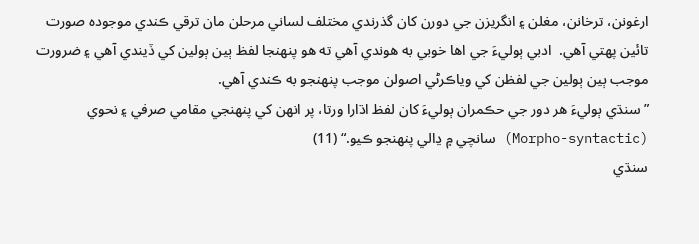ارغونن، ترخانن، مغلن ۽ انگريزن جي دورن کان گذرندي مختلف لساني مرحلن مان ترقي ڪندي موجودہ صورت تائين پھتي آهي.  ادبي ٻوليءَ جي اھا خوبي به ھوندي آھي ته ھو پنھنجا لفظ ٻين ٻولين کي ڏيندي آھي ۽ ضرورت موجب ٻين ٻولين جي لفظن کي وياڪرڻي اصولن موجب پنھنجو به ڪندي آھي.
”سنڌي ٻوليءَ هر دور جي حڪمران ٻوليءَ کان لفظ اڌارا ورتا، پر انهن کي پنھنجي مقامي صرفي ۽ نحوي (Morpho-syntactic) سانچي ۾ ڍالي پنھنجو ڪيو.“ (11)
سنڌي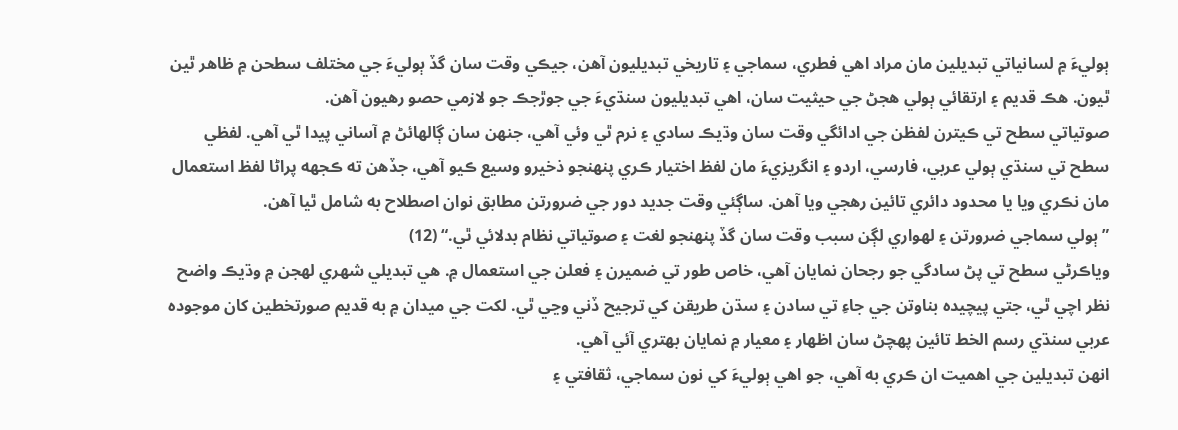ٻوليءَ ۾ لسانياتي تبديلين مان مراد اهي فطري، سماجي ۽ تاريخي تبديليون آهن، جيڪي وقت سان گڏ ٻوليءَ جي مختلف سطحن ۾ ظاهر ٿين ٿيون. هڪ قديم ۽ ارتقائي ٻولي هجڻ جي حيثيت سان، اهي تبديليون سنڌيءَ جي جوڙجڪ جو لازمي حصو رهيون آهن.
صوتياتي سطح تي ڪيترن لفظن جي ادائگي وقت سان وڌيڪ سادي ۽ نرم ٿي وئي آهي، جنھن سان ڳالهائڻ ۾ آساني پيدا ٿي آهي. لفظي سطح تي سنڌي ٻولي عربي، فارسي، اردو ۽ انگريزيءَ مان لفظ اختيار ڪري پنھنجو ذخيرو وسيع ڪيو آهي، جڏهن ته ڪجهه پراڻا لفظ استعمال مان نڪري ويا يا محدود دائري تائين رهجي ويا آهن. ساڳئي وقت جديد دور جي ضرورتن مطابق نوان اصطلاح به شامل ٿيا آهن.
”ٻولي سماجي ضرورتن ۽ لھواري لڳن سبب وقت سان گڏ پنھنجو لغت ۽ صوتياتي نظام بدلائي ٿي.“ (12)
وياڪرڻي سطح تي پڻ سادگي جو رجحان نمايان آهي، خاص طور تي ضميرن ۽ فعلن جي استعمال ۾. هي تبديلي شهري لھجن ۾ وڌيڪ واضح نظر اچي ٿي، جتي پيچيده بناوتن جي جاءِ تي سادن ۽ سڌن طريقن کي ترجيح ڏني وڃي ٿي. لکت جي ميدان ۾ به قديم صورتخطين کان موجوده عربي سنڌي رسم الخط تائين پھچڻ سان اظهار ۽ معيار ۾ نمايان بھتري آئي آهي.
انھن تبديلين جي اهميت ان ڪري به آهي، جو اهي ٻوليءَ کي نون سماجي، ثقافتي ۽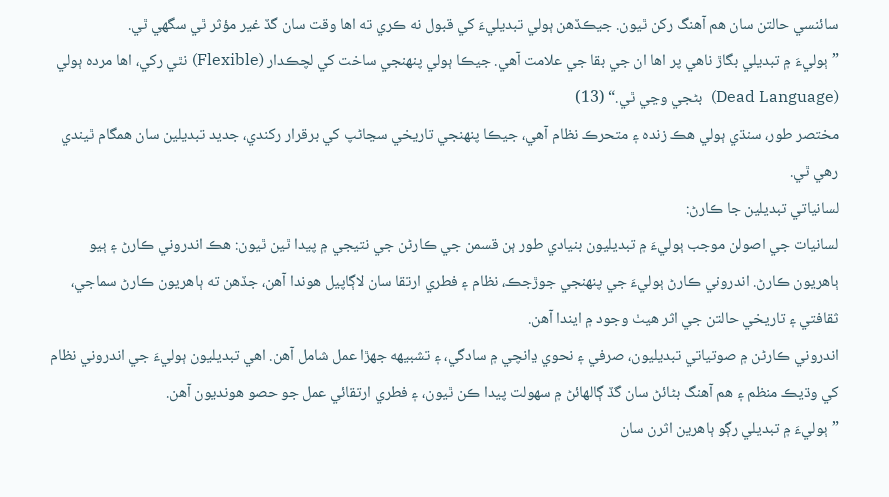سائنسي حالتن سان هم آهنگ رکن ٿيون. جيڪڏهن ٻولي تبديليءَ کي قبول نه ڪري ته اها وقت سان گڏ غير مؤثر ٿي سگهي ٿي.
”ٻوليءَ ۾ تبديلي بگاڙ ناهي پر اها ان جي بقا جي علامت آهي. جيڪا ٻولي پنھنجي ساخت کي لچڪدار (Flexible) نٿي رکي، اها مرده ٻولي (Dead Language)  بڻجي وڃي ٿي.“ (13)
مختصر طور، سنڌي ٻولي هڪ زنده ۽ متحرڪ نظام آهي، جيڪا پنھنجي تاريخي سڃاڻپ کي برقرار رکندي، جديد تبديلين سان همگام ٿيندي رهي ٿي.
لسانياتي تبديلين جا ڪارڻ:
لسانيات جي اصولن موجب ٻوليءَ ۾ تبديليون بنيادي طور ٻن قسمن جي ڪارڻن جي نتيجي ۾ پيدا ٿين ٿيون: ھڪ اندروني ڪارڻ ۽ ٻيو ٻاهريون ڪارڻ. اندروني ڪارڻ ٻوليءَ جي پنھنجي جوڙجڪ، نظام ۽ فطري ارتقا سان لاڳاپيل هوندا آهن، جڏهن ته ٻاهريون ڪارڻ سماجي، ثقافتي ۽ تاريخي حالتن جي اثر هيٺ وجود ۾ ايندا آهن.
اندروني ڪارڻن ۾ صوتياتي تبديليون، صرفي ۽ نحوي ڍانچي ۾ سادگي، ۽ تشبيھه جھڙا عمل شامل آهن. اهي تبديليون ٻوليءَ جي اندروني نظام کي وڌيڪ منظم ۽ هم آهنگ بڻائڻ سان گڏ ڳالهائڻ ۾ سھولت پيدا ڪن ٿيون، ۽ فطري ارتقائي عمل جو حصو هونديون آهن.
”ٻوليءَ ۾ تبديلي رڳو ٻاهرين اثرن سان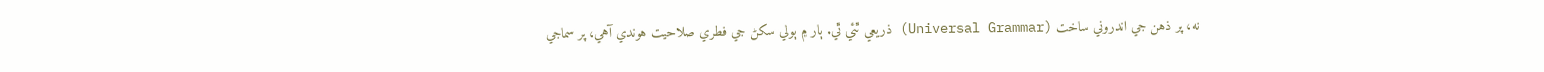نه، پر ذهن جي اندروني ساخت (Universal Grammar) ذريعي ٿئي ٿي. ٻار ۾ ٻولي سکڻ جي فطري صلاحيت هوندي آهي، پر سماجي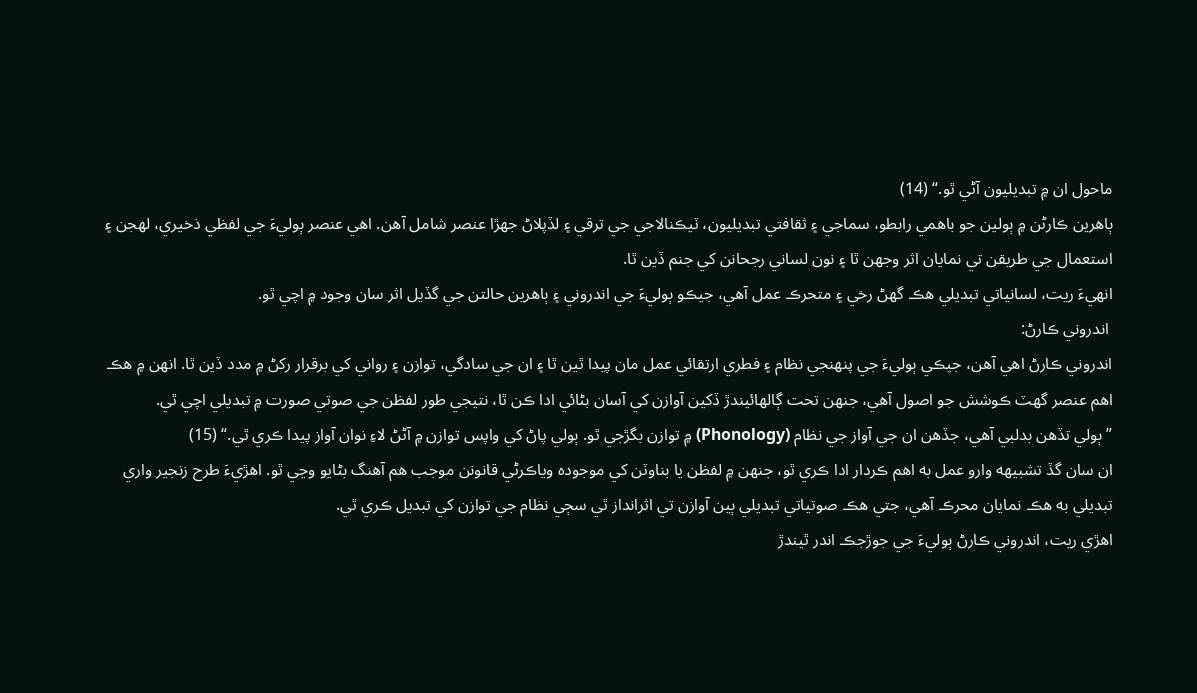ماحول ان ۾ تبديليون آڻي ٿو.“ (14)
ٻاهرين ڪارڻن ۾ ٻولين جو باهمي رابطو، سماجي ۽ ثقافتي تبديليون، ٽيڪنالاجي جي ترقي ۽ لڏپلاڻ جھڙا عنصر شامل آهن. اهي عنصر ٻوليءَ جي لفظي ذخيري، لھجن ۽ استعمال جي طريقن تي نمايان اثر وجھن ٿا ۽ نون لساني رجحانن کي جنم ڏين ٿا.
انھيءَ ريت، لسانياتي تبديلي هڪ گهڻ رخي ۽ متحرڪ عمل آهي، جيڪو ٻوليءَ جي اندروني ۽ ٻاهرين حالتن جي گڏيل اثر سان وجود ۾ اچي ٿو.
 اندروني ڪارڻ:
اندروني ڪارڻ اهي آهن، جيڪي ٻوليءَ جي پنھنجي نظام ۽ فطري ارتقائي عمل مان پيدا ٿين ٿا ۽ ان جي سادگي، توازن ۽ رواني کي برقرار رکڻ ۾ مدد ڏين ٿا. انھن ۾ هڪ اهم عنصر گهٽ ڪوشش جو اصول آهي، جنھن تحت ڳالهائيندڙ ڏکين آوازن کي آسان بڻائي ادا ڪن ٿا، نتيجي طور لفظن جي صوتي صورت ۾ تبديلي اچي ٿي.
”ٻولي تڏهن بدلبي آهي، جڏهن ان جي آواز جي نظام (Phonology) ۾ توازن بگڙجي ٿو. ٻولي پاڻ کي واپس توازن ۾ آڻڻ لاءِ نوان آواز پيدا ڪري ٿي.“ (15)
ان سان گڏ تشبيھه وارو عمل به اهم ڪردار ادا ڪري ٿو، جنھن ۾ لفظن يا بناوٽن کي موجودہ وياڪرڻي قانونن موجب هم آهنگ بڻايو وڃي ٿو. اهڙيءَ طرح زنجير واري تبديلي به هڪ نمايان محرڪ آهي، جتي هڪ صوتياتي تبديلي ٻين آوازن تي اثرانداز ٿي سڄي نظام جي توازن کي تبديل ڪري ٿي.
اهڙي ريت، اندروني ڪارڻ ٻوليءَ جي جوڙجڪ اندر ٿيندڙ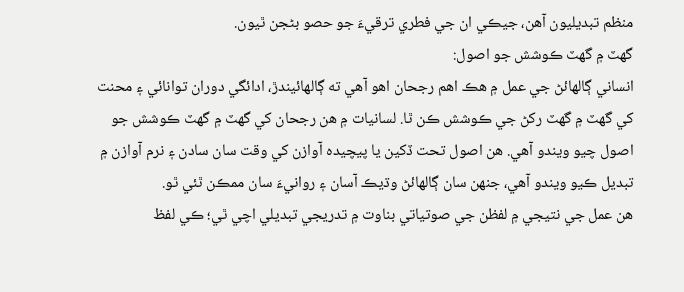منظم تبديليون آهن، جيڪي ان جي فطري ترقيءَ جو حصو بڻجن ٿيون.
گهٽ ۾ گهٽ ڪوشش جو اصول:
انساني ڳالهائڻ جي عمل ۾ هڪ اهم رجحان اهو آهي ته ڳالهائيندڙ، ادائگي دوران توانائي ۽ محنت کي گهٽ ۾ گهٽ رکڻ جي ڪوشش ڪن ٿا. لسانيات ۾ هن رجحان کي گهٽ ۾ گهٽ ڪوشش جو اصول چيو ويندو آهي. هن اصول تحت ڏکين يا پيچيدہ آوازن کي وقت سان سادن ۽ نرم آوازن ۾ تبديل ڪيو ويندو آهي، جنھن سان ڳالهائڻ وڌيڪ آسان ۽ روانيءَ سان ممڪن ٿئي ٿو.
هن عمل جي نتيجي ۾ لفظن جي صوتياتي بناوت ۾ تدريجي تبديلي اچي ٿي؛ ڪي لفظ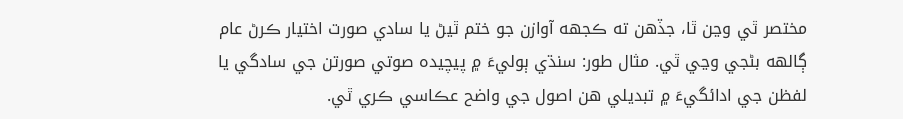مختصر ٿي وڃن ٿا، جڏهن ته ڪجهه آوازن جو ختم ٿيڻ يا سادي صورت اختيار ڪرڻ عام ڳالهه بڻجي وڃي ٿي. مثال طور: سنڌي ٻوليءَ ۾ پيچيده صوتي صورتن جي سادگي يا لفظن جي ادائگيءَ ۾ تبديلي هن اصول جي واضح عڪاسي ڪري ٿي.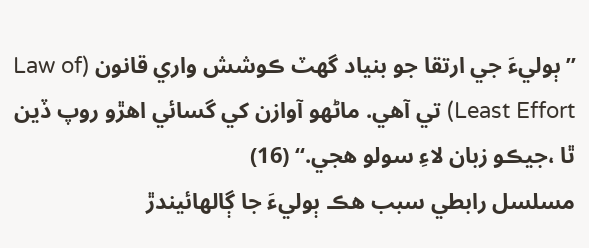”ٻوليءَ جي ارتقا جو بنياد گهٽ ڪوشش واري قانون (Law of Least Effort) تي آهي. ماڻهو آوازن کي گسائي اهڙو روپ ڏين ٿا ،جيڪو زبان لاءِ سولو هجي.“ (16)
مسلسل رابطي سبب هڪ ٻوليءَ جا ڳالهائيندڙ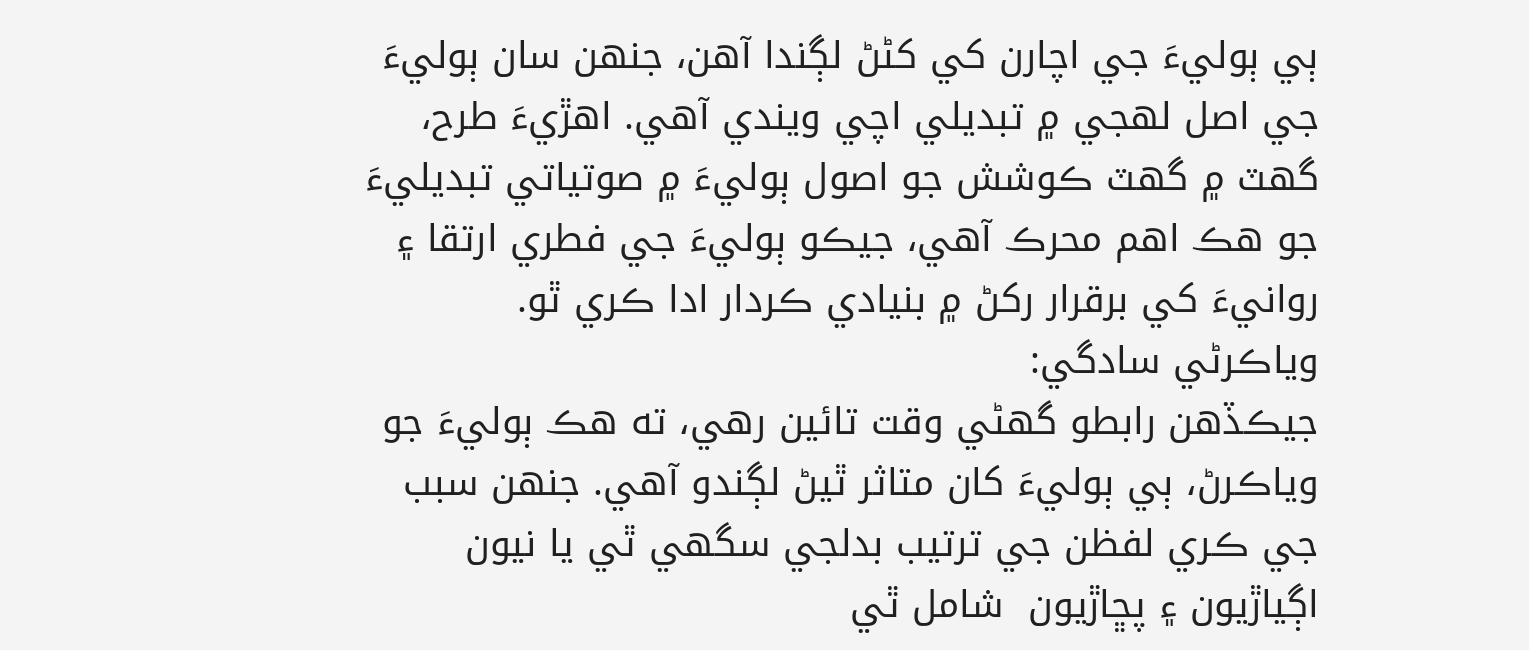ٻي ٻوليءَ جي اچارن کي کڻڻ لڳندا آهن، جنھن سان ٻوليءَ جي اصل لھجي ۾ تبديلي اچي ويندي آهي. اهڙيءَ طرح، گهٽ ۾ گهٽ ڪوشش جو اصول ٻوليءَ ۾ صوتياتي تبديليءَ جو هڪ اهم محرڪ آهي، جيڪو ٻوليءَ جي فطري ارتقا ۽ روانيءَ کي برقرار رکڻ ۾ بنيادي ڪردار ادا ڪري ٿو.
وياڪرڻي سادگي:
جيڪڏهن رابطو گهڻي وقت تائين رهي، ته هڪ ٻوليءَ جو وياڪرڻ، ٻي ٻوليءَ کان متاثر ٿيڻ لڳندو آهي. جنھن سبب جي ڪري لفظن جي ترتيب بدلجي سگهي ٿي يا نيون اڳياڙيون ۽ پڇاڙيون  شامل ٿي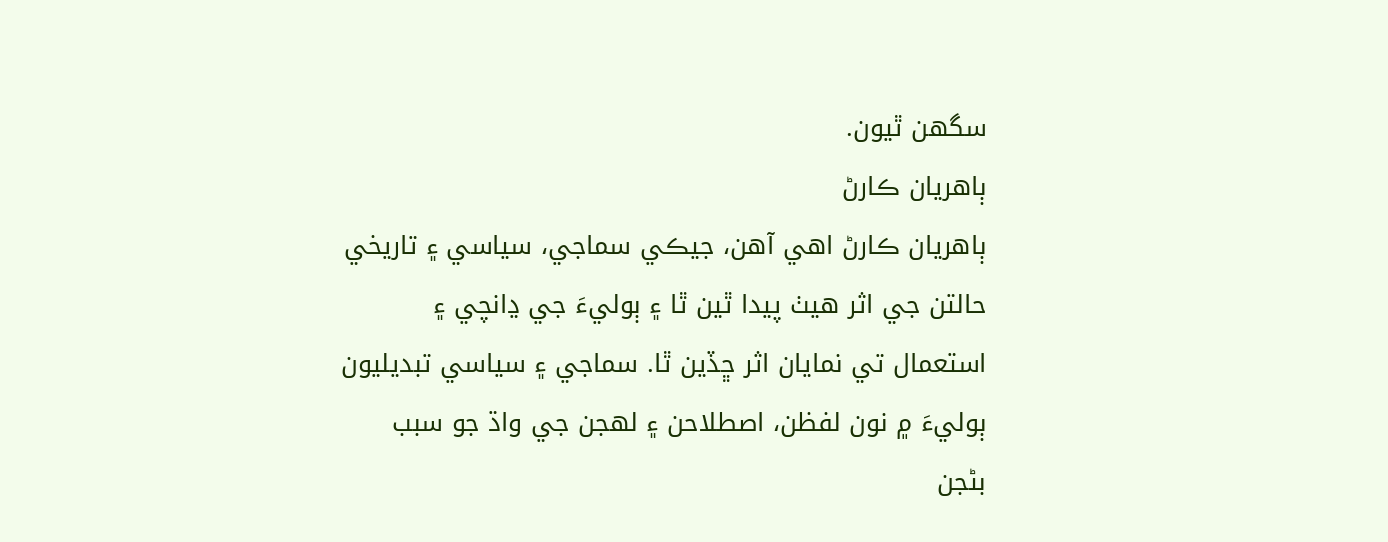سگهن ٿيون.
ٻاهريان ڪارڻ
ٻاهريان ڪارڻ اهي آهن، جيڪي سماجي، سياسي ۽ تاريخي حالتن جي اثر هيٺ پيدا ٿين ٿا ۽ ٻوليءَ جي ڍانچي ۽ استعمال تي نمايان اثر ڇڏين ٿا. سماجي ۽ سياسي تبديليون ٻوليءَ ۾ نون لفظن، اصطلاحن ۽ لھجن جي واڌ جو سبب بڻجن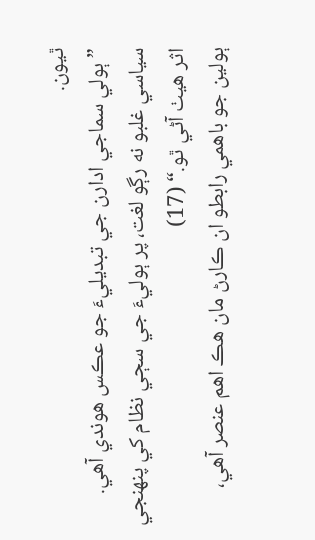ٿيون.
”ٻولي سماجي ادارن جي تبديليءَ جو عڪس هوندي آهي. سياسي غلبو نه رڳو لغت، پر ٻوليءَ جي سڄي نظام کي پنهنجي اثر هيٺ آڻي ٿو.“ (17)
ٻولين جو باهمي رابطو ان ڪارڻ مان هڪ اهم عنصر آهي،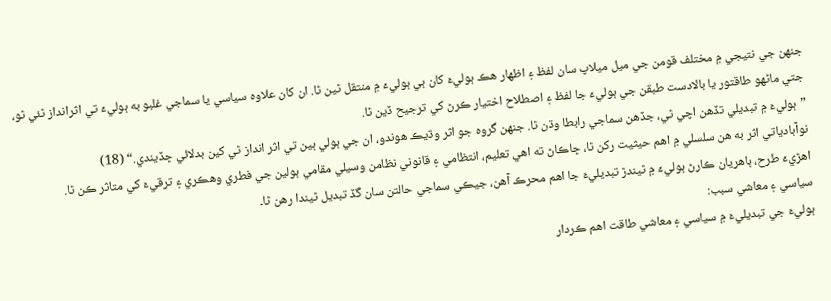جنھن جي نتيجي ۾ مختلف قومن جي ميل ميلاپ سان لفظ ۽ اظھار هڪ ٻوليءَ کان ٻي ٻوليءَ ۾ منتقل ٿين ٿا. ان کان علاوہ سياسي يا سماجي غلبو به ٻوليءَ تي اثرانداز ٿئي ٿو، جتي ماڻهو طاقتور يا بالادست طبقن جي ٻوليءَ جا لفظ ۽ اصطلاح اختيار ڪرڻ کي ترجيح ڏين ٿا.
”ٻوليءَ ۾ تبديلي تڏهن اچي ٿي، جڏهن سماجي رابطا وڌن ٿا. جنھن گروه جو اثر وڌيڪ هوندو، ان جي ٻولي ٻين تي اثر انداز ٿي کين بدلائي ڇڏيندي.“ (18)
نوآبادياتي اثر به هن سلسلي ۾ اهم حيثيت رکن ٿا، ڇاڪاڻ ته اهي تعليم، انتظامي ۽ قانوني نظامن وسيلي مقامي ٻولين جي فطري وهڪري ۽ ترقيءَ کي متاثر ڪن ٿا.
اهڙيءَ طرح، ٻاهريان ڪارڻ ٻوليءَ ۾ ٿيندڙ تبديليءَ جا اهم محرڪ آهن، جيڪي سماجي حالتن سان گڏ تبديل ٿيندا رهن ٿا۔
سياسي ۽ معاشي سبب:
ٻوليءَ جي تبديليءَ ۾ سياسي ۽ معاشي طاقت اهم ڪردار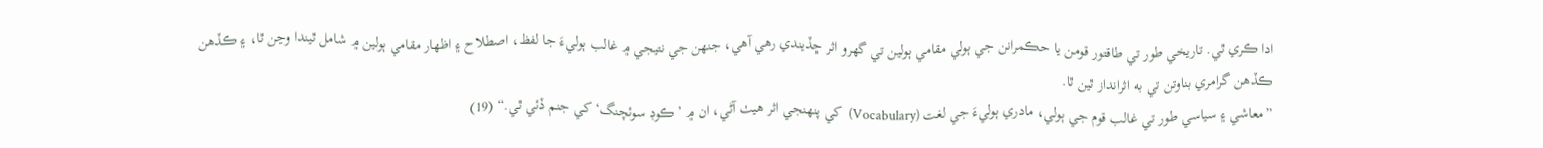ادا ڪري ٿي. تاريخي طور تي طاقتور قومن يا حڪمرانن جي ٻولي مقامي ٻولين تي گھرو اثر ڇڏيندي رهي آهي، جنھن جي نتيجي ۾ غالب ٻوليءَ جا لفظ، اصطلاح ۽ اظھار مقامي ٻولين ۾ شامل ٿيندا وڃن ٿا، ۽ ڪڏهن ڪڏهن گرامري بناوتن تي به اثرانداز ٿين ٿا.
”معاشي ۽ سياسي طور تي غالب قوم جي ٻولي، مادري ٻوليءَ جي لغت (Vocabulary)  کي پنھنجي اثر هيٺ آڻي، ان ۾ ’ڪوڊ سوئچنگ‘ کي جنم ڏئي ٿي.“ (19)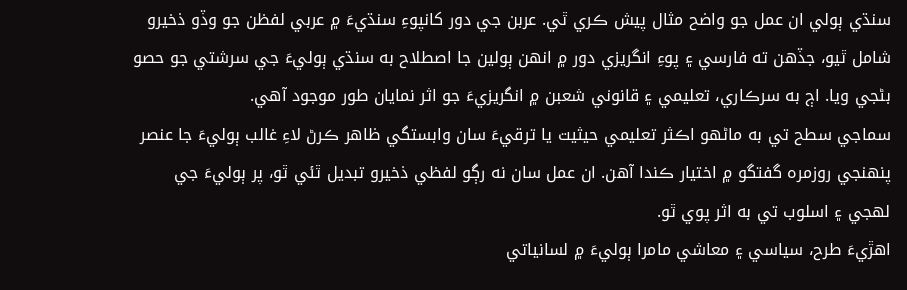سنڌي ٻولي ان عمل جو واضح مثال پيش ڪري ٿي. عربن جي دور کانپوءِ سنڌيءَ ۾ عربي لفظن جو وڏو ذخيرو شامل ٿيو، جڏهن ته فارسي ۽ پوءِ انگريزي دور ۾ انھن ٻولين جا اصطلاح به سنڌي ٻوليءَ جي سرشتي جو حصو بڻجي ويا. اڄ به سرڪاري، تعليمي ۽ قانوني شعبن ۾ انگريزيءَ جو اثر نمايان طور موجود آهي.
سماجي سطح تي به ماڻهو اڪثر تعليمي حيثيت يا ترقيءَ سان وابستگي ظاهر ڪرڻ لاءِ غالب ٻوليءَ جا عنصر پنھنجي روزمره گفتگو ۾ اختيار ڪندا آهن. ان عمل سان نه رڳو لفظي ذخيرو تبديل ٿئي ٿو، پر ٻوليءَ جي لھجي ۽ اسلوب تي به اثر پوي ٿو.
اهڙيءَ طرح، سياسي ۽ معاشي مامرا ٻوليءَ ۾ لسانياتي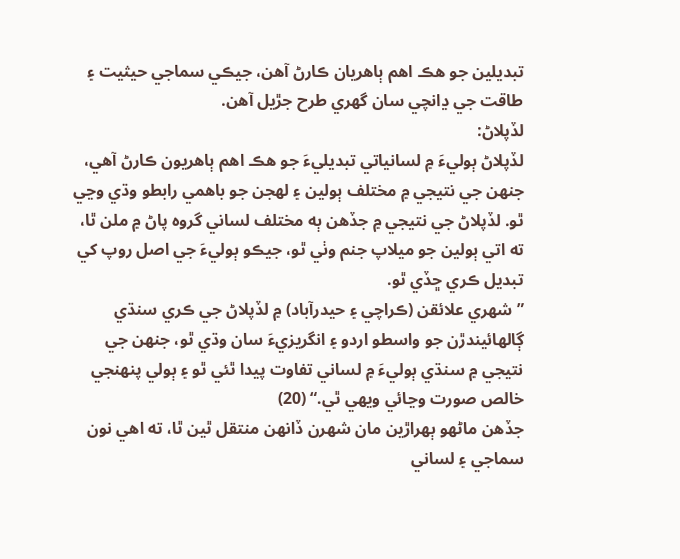تبديلين جو هڪ اهم ٻاهريان ڪارڻ آهن، جيڪي سماجي حيثيت ۽ طاقت جي ڍانچي سان گهري طرح جڙيل آهن.
لڏپلاڻ:
لڏپلاڻ ٻوليءَ ۾ لسانياتي تبديليءَ جو هڪ اهم ٻاهريون ڪارڻ آهي، جنھن جي نتيجي ۾ مختلف ٻولين ۽ لھجن جو باهمي رابطو وڌي وڃي ٿو. لڏپلاڻ جي نتيجي ۾ جڏهن ٻه مختلف لساني گروه پاڻ ۾ ملن ٿا، ته اتي ٻولين جو ميلاپ جنم وٺي ٿو، جيڪو ٻوليءَ جي اصل روپ کي تبديل ڪري ڇڏي ٿو.
”شهري علائقن (ڪراچي ۽ حيدرآباد) ۾ لڏپلاڻ جي ڪري سنڌي ڳالهائيندڙن جو واسطو اردو ۽ انگريزيءَ سان وڌي ٿو، جنھن جي نتيجي ۾ سنڌي ٻوليءَ ۾ لساني تفاوت پيدا ٿئي ٿو ۽ ٻولي پنھنجي خالص صورت وڃائي ويھي ٿي.“ (20)
جڏهن ماڻهو ٻھراڙين مان شهرن ڏانھن منتقل ٿين ٿا، ته اهي نون سماجي ۽ لساني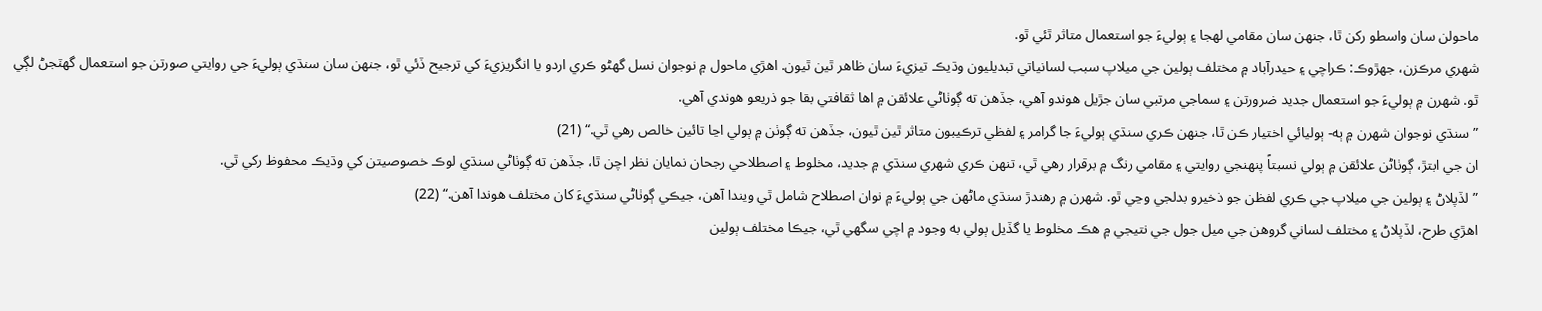ماحولن سان واسطو رکن ٿا، جنھن سان مقامي لھجا ۽ ٻوليءَ جو استعمال متاثر ٿئي ٿو.
شھري مرڪزن، جھڙوڪ: ڪراچي ۽ حيدرآباد ۾ مختلف ٻولين جي ميلاپ سبب لسانياتي تبديليون وڌيڪ تيزيءَ سان ظاهر ٿين ٿيون. اهڙي ماحول ۾ نوجوان نسل گهڻو ڪري اردو يا انگريزيءَ کي ترجيح ڏئي ٿو، جنھن سان سنڌي ٻوليءَ جي روايتي صورتن جو استعمال گهٽجڻ لڳي ٿو. شهرن ۾ ٻوليءَ جو استعمال جديد ضرورتن ۽ سماجي مرتبي سان جڙيل هوندو آهي، جڏهن ته ڳوٺاڻي علائقن ۾ اها ثقافتي بقا جو ذريعو هوندي آهي.
”سنڌي نوجوان شهرن ۾ ٻه- ٻوليائي اختيار ڪن ٿا، جنھن ڪري سنڌي ٻوليءَ جا گرامر ۽ لفظي ترڪيبون متاثر ٿين ٿيون، جڏهن ته ڳوٺن ۾ ٻولي اڃا تائين خالص رهي ٿي.“ (21)
ان جي ابتڙ، ڳوٺاڻن علائقن ۾ ٻولي نسبتاً پنهنجي روايتي ۽ مقامي رنگ ۾ برقرار رهي ٿي، تنھن ڪري شهري سنڌي ۾ جديد، مخلوط ۽ اصطلاحي رجحان نمايان نظر اچن ٿا، جڏهن ته ڳوٺاڻي سنڌي لوڪ خصوصيتن کي وڌيڪ محفوظ رکي ٿي.
”لڏپلاڻ ۽ ٻولين جي ميلاپ جي ڪري لفظن جو ذخيرو بدلجي وڃي ٿو. شهرن ۾ رهندڙ سنڌي ماڻهن جي ٻوليءَ ۾ نوان اصطلاح شامل ٿي ويندا آهن، جيڪي ڳوٺاڻي سنڌيءَ کان مختلف هوندا آهن.“ (22)
اهڙي طرح، لڏپلاڻ ۽ مختلف لساني گروهن جي ميل جول جي نتيجي ۾ هڪ مخلوط يا گڏيل ٻولي به وجود ۾ اچي سگهي ٿي، جيڪا مختلف ٻولين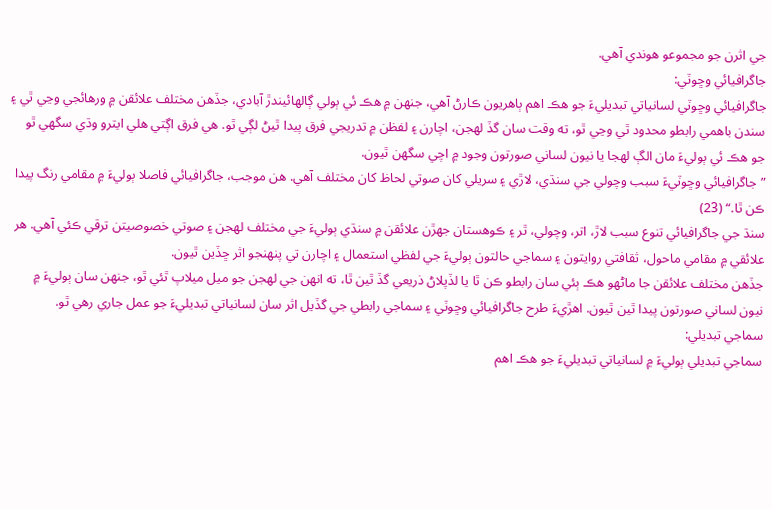جي اثرن جو مجموعو هوندي آهي.
جاگرافيائي وڇوٽي:
جاگرافيائي وڇوٽي لسانياتي تبديليءَ جو هڪ اهم ٻاهريون ڪارڻ آهي، جنھن ۾ هڪ ئي ٻولي ڳالهائيندڙ آبادي، جڏهن مختلف علائقن ۾ ورهائجي وڃي ٿي ۽ سندن باهمي رابطو محدود ٿي وڃي ٿو، ته وقت سان گڏ لھجن، اچارن ۽ لفظن ۾ تدريجي فرق پيدا ٿيڻ لڳي ٿو. هي فرق اڳتي هلي ايترو وڌي سگهي ٿو جو هڪ ئي ٻوليءَ مان الڳ لھجا يا نيون لساني صورتون وجود ۾ اچي سگهن ٿيون.
”جاگرافيائي وڇوٽيءَ سبب وچولي جي سنڌي، لاڙي ۽ سريلي کان صوتي لحاظ کان مختلف آهي. هن موجب، جاگرافيائي فاصلا ٻوليءَ ۾ مقامي رنگ پيدا ڪن ٿا.“ (23)
سنڌ جي جاگرافيائي تنوع سبب لاڙ، اتر، وچولي، ٿر ۽ ڪوهستان جھڙن علائقن ۾ سنڌي ٻوليءَ جي مختلف لھجن ۽ صوتي خصوصيتن ترقي ڪئي آهي. هر علائقي ۾ مقامي ماحول، ثقافتي روايتون ۽ سماجي حالتون ٻوليءَ جي لفظي استعمال ۽ اچارن تي پنھنجو اثر ڇڏين ٿيون.
جڏهن مختلف علائقن جا ماڻهو هڪ ٻئي سان رابطو ڪن ٿا يا لڏپلاڻ ذريعي گڏ ٿين ٿا، ته انھن جي لھجن جو ميل ميلاپ ٿئي ٿو، جنھن سان ٻوليءَ ۾ نيون لساني صورتون پيدا ٿين ٿيون. اهڙيءَ طرح جاگرافيائي وڇوٽي ۽ سماجي رابطي جي گڏيل اثر سان لسانياتي تبديليءَ جو عمل جاري رهي ٿو.
سماجي تبديلي:
سماجي تبديلي ٻوليءَ ۾ لسانياتي تبديليءَ جو هڪ اهم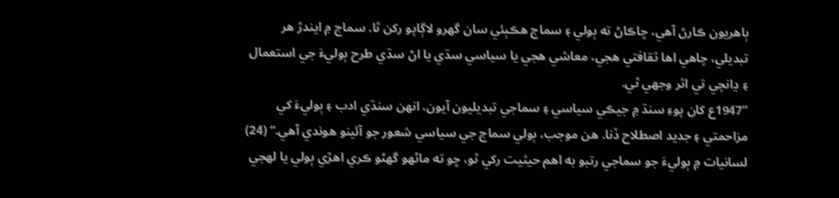ٻاهريون ڪارڻ آهي، ڇاڪاڻ ته ٻولي ۽ سماج هڪٻئي سان گهرو لاڳاپو رکن ٿا. سماج ۾ ايندڙ هر تبديلي، چاهي اها ثقافتي هجي، معاشي هجي يا سياسي سڌي يا اڻ سڌي طرح ٻوليءَ جي استعمال ۽ ڍانچي تي اثر وجھي ٿي.
”1947ع کان پوءِ سنڌ ۾ جيڪي سياسي ۽ سماجي تبديليون آيون، انھن سنڌي ادب ۽ ٻوليءَ کي مزاحمتي ۽ جديد اصطلاح ڏنا. هن موجب، ٻولي سماج جي سياسي شعور جو آئينو هوندي آهي.“ (24)
لسانيات ۾ ٻوليءَ جو سماجي رتبو به اهم حيثيت رکي ٿو، ڇو ته ماڻهو گهڻو ڪري اهڙي ٻولي يا لھجي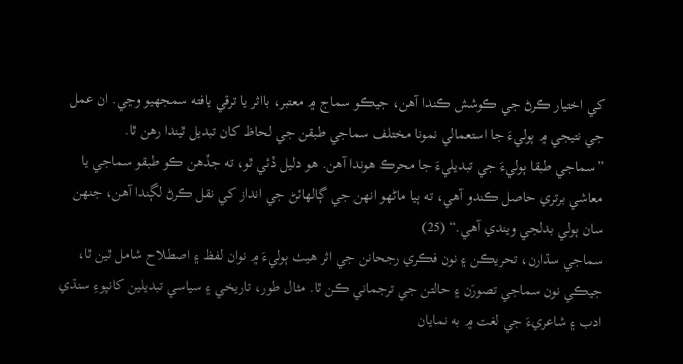کي اختيار ڪرڻ جي ڪوشش ڪندا آهن، جيڪو سماج ۾ معتبر، بااثر يا ترقي يافته سمجهيو وڃي. ان عمل جي نتيجي ۾ ٻوليءَ جا استعمالي نمونا مختلف سماجي طبقن جي لحاظ کان تبديل ٿيندا رهن ٿا.
”سماجي طبقا ٻوليءَ جي تبديليءَ جا محرڪ هوندا آهن. هو دليل ڏئي ٿو، ته جڏهن ڪو طبقو سماجي يا معاشي برتري حاصل ڪندو آهي، ته ٻيا ماڻهو انهن جي ڳالهائڻ جي انداز کي نقل ڪرڻ لڳندا آهن، جنھن سان ٻولي بدلجي ويندي آهي.“ (25)
سماجي سڌارن، تحريڪن ۽ نون فڪري رجحانن جي اثر هيٺ ٻوليءَ ۾ نوان لفظ ۽ اصطلاح شامل ٿين ٿا، جيڪي نون سماجي تصورَن ۽ حالتن جي ترجماني ڪن ٿا. مثال طور، تاريخي ۽ سياسي تبديلين کانپوءِ سنڌي ادب ۽ شاعريءَ جي لغت ۾ به نمايان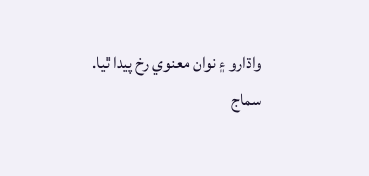واڌارو ۽ نوان معنوي رخ پيدا ٿيا.
سماج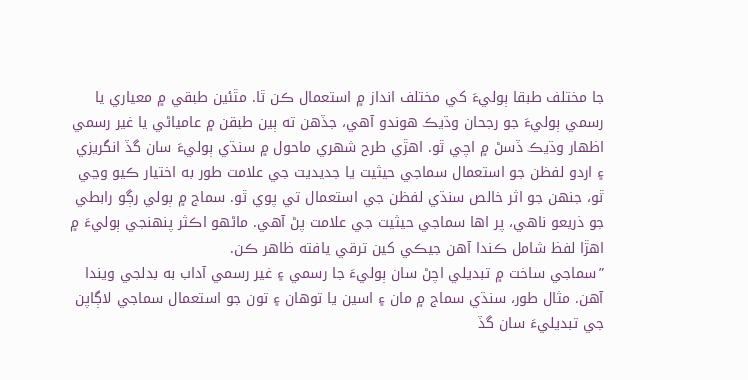جا مختلف طبقا ٻوليءَ کي مختلف انداز ۾ استعمال ڪن ٿا. مٿئين طبقي ۾ معياري يا رسمي ٻوليءَ جو رجحان وڌيڪ هوندو آهي، جڏهن ته ٻين طبقن ۾ عامياڻي يا غير رسمي اظھار وڌيڪ ڏسڻ ۾ اچي ٿو. اهڙي طرح شهري ماحول ۾ سنڌي ٻوليءَ سان گڏ انگريزي ۽ اردو لفظن جو استعمال سماجي حيثيت يا جديديت جي علامت طور به اختيار ڪيو وڃي ٿو، جنھن جو اثر خالص سنڌي لفظن جي استعمال تي پوي ٿو. سماج ۾ ٻولي رڳو رابطي جو ذريعو ناهي، پر اها سماجي حيثيت جي علامت پڻ آهي. ماڻهو اڪثر پنھنجي ٻوليءَ ۾ اهڙا لفظ شامل ڪندا آهن جيڪي کين ترقي يافته ظاهر ڪن.
”سماجي ساخت ۾ تبديلي اچڻ سان ٻوليءَ جا رسمي ۽ غير رسمي آداب به بدلجي ويندا آهن. مثال طور، سنڌي سماج ۾ مان ۽ اسين يا توهان ۽ تون جو استعمال سماجي لاڳاپن جي تبديليءَ سان گڏ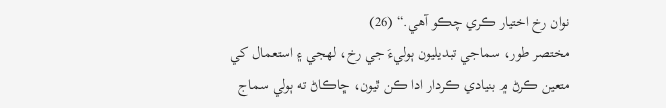نوان رخ اختيار ڪري چڪو آهي.“ (26)
مختصر طور، سماجي تبديليون ٻوليءَ جي رخ، لھجي ۽ استعمال کي متعين ڪرڻ ۾ بنيادي ڪردار ادا ڪن ٿيون، ڇاڪاڻ ته ٻولي سماج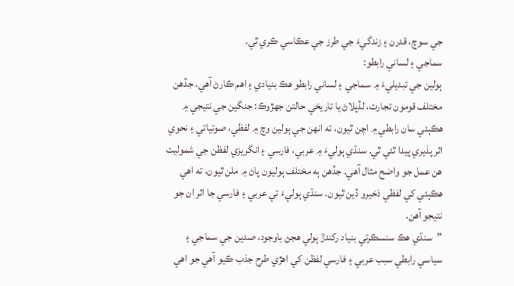جي سوچ، قدرن ۽ زندگيءَ جي طرز جي عڪاسي ڪري ٿي.
سماجي ۽ لساني رابطو:
ٻولين جي تبديليءَ ۾ سماجي ۽ لساني رابطو هڪ بنيادي ۽ اهم ڪارڻ آهي. جڏهن مختلف قومون تجارت، لڏپلاڻ يا تاريخي حالتن جھڙوڪ: جنگين جي نتيجي ۾ هڪٻئي سان رابطي ۾ اچن ٿيون، ته انھن جي ٻولين وچ ۾ لفظي، صوتياتي ۽ نحوي اثر پذيري پيدا ٿئي ٿي. سنڌي ٻوليءَ ۾ عربي، فارسي ۽ انگريزي لفظن جي شموليت هن عمل جو واضح مثال آهي. جڏهن ٻه مختلف ٻوليون پاڻ ۾ ملن ٿيون، ته اهي هڪٻئي کي لفظي ذخيرو ڏين ٿيون. سنڌي ٻوليءَ تي عربي ۽ فارسي جا اثر ان جو نتيجو آهن.
”سنڌي هڪ سنسڪرتي بنياد رکندڙ ٻولي هجڻ باوجود، صدين جي سماجي ۽ سياسي رابطي سبب عربي ۽ فارسي لفظن کي اهڙي طرح جذب ڪيو آهي جو اهي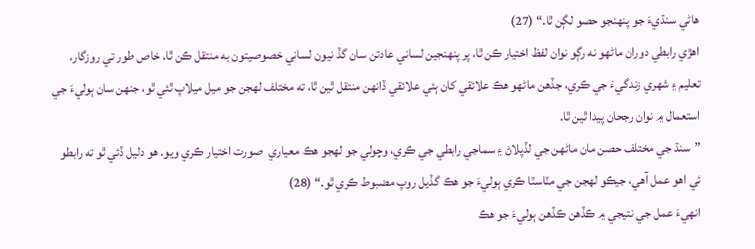هاڻي سنڌيءَ جو پنھنجو حصو لڳن ٿا.“ (27)
اهڙي رابطي دوران ماڻهو نه رڳو نوان لفظ اختيار ڪن ٿا، پر پنھنجين لساني عادتن سان گڏ نيون لساني خصوصيتون به منتقل ڪن ٿا. خاص طور تي روزگار، تعليم ۽ شھري زندگيءَ جي ڪري، جڏهن ماڻهو هڪ علائقي کان ٻئي علائقي ڏانھن منتقل ٿين ٿا، ته مختلف لھجن جو ميل ميلاپ ٿئي ٿو، جنھن سان ٻوليءَ جي استعمال ۾ نوان رجحان پيدا ٿين ٿا.
”سنڌ جي مختلف حصن مان ماڻهن جي لڏپلاڻ ۽ سماجي رابطي جي ڪري، وچولي جو لھجو هڪ معياري  صورت اختيار ڪري ويو. هو دليل ڏئي ٿو ته رابطو ئي اهو عمل آهي، جيڪو لھجن جي مٽاسٽا ڪري ٻوليءَ جو هڪ گڏيل روپ مضبوط ڪري ٿو.“ (28)
انھيءَ عمل جي نتيجي ۾ ڪڏهن ڪڏهن ٻوليءَ جو هڪ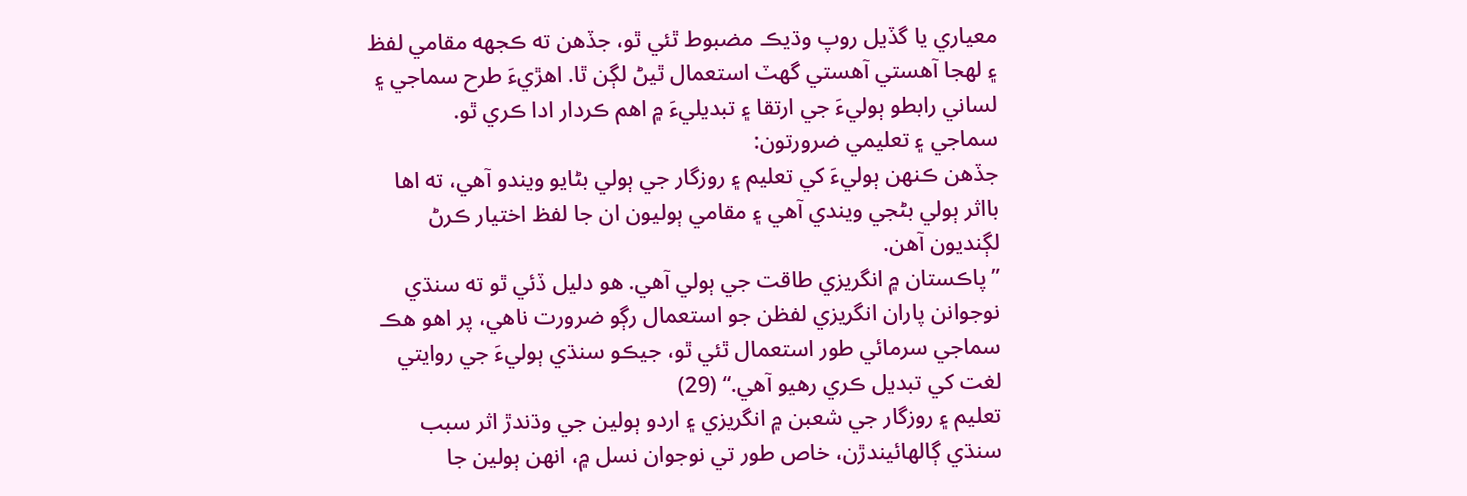معياري يا گڏيل روپ وڌيڪ مضبوط ٿئي ٿو، جڏهن ته ڪجهه مقامي لفظ ۽ لھجا آهستي آهستي گهٽ استعمال ٿيڻ لڳن ٿا. اهڙيءَ طرح سماجي ۽ لساني رابطو ٻوليءَ جي ارتقا ۽ تبديليءَ ۾ اهم ڪردار ادا ڪري ٿو.
سماجي ۽ تعليمي ضرورتون:
جڏهن ڪنھن ٻوليءَ کي تعليم ۽ روزگار جي ٻولي بڻايو ويندو آهي، ته اها بااثر ٻولي بڻجي ويندي آهي ۽ مقامي ٻوليون ان جا لفظ اختيار ڪرڻ لڳنديون آهن.
”پاڪستان ۾ انگريزي طاقت جي ٻولي آهي. هو دليل ڏئي ٿو ته سنڌي نوجوانن پاران انگريزي لفظن جو استعمال رڳو ضرورت ناهي، پر اهو هڪ سماجي سرمائي طور استعمال ٿئي ٿو، جيڪو سنڌي ٻوليءَ جي روايتي لغت کي تبديل ڪري رهيو آهي.“ (29)
تعليم ۽ روزگار جي شعبن ۾ انگريزي ۽ اردو ٻولين جي وڌندڙ اثر سبب سنڌي ڳالهائيندڙن، خاص طور تي نوجوان نسل ۾، انھن ٻولين جا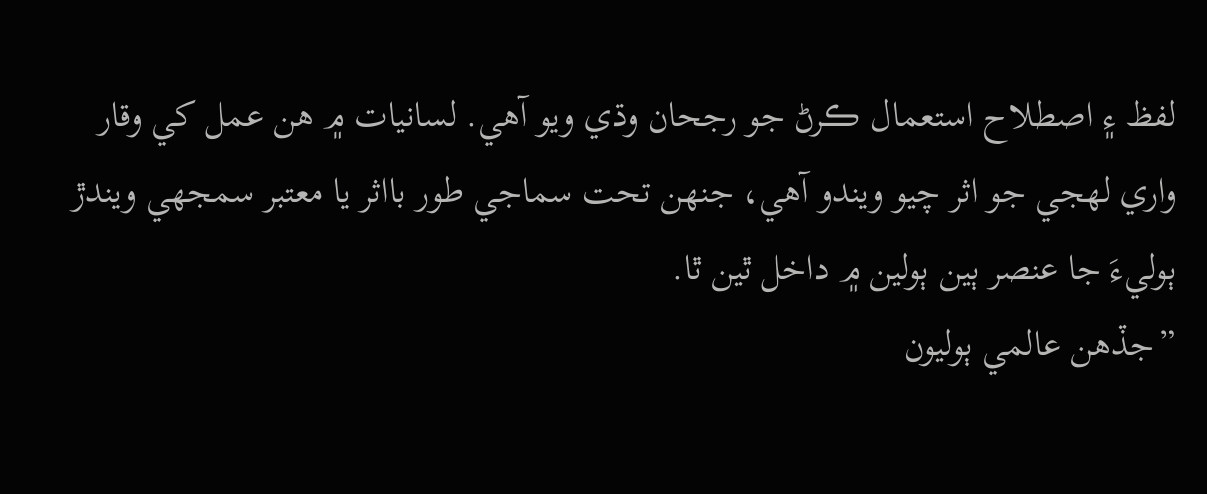لفظ ۽ اصطلاح استعمال ڪرڻ جو رجحان وڌي ويو آهي. لسانيات ۾ هن عمل کي وقار واري لھجي جو اثر چيو ويندو آهي، جنھن تحت سماجي طور بااثر يا معتبر سمجهي ويندڙ ٻوليءَ جا عنصر ٻين ٻولين ۾ داخل ٿين ٿا.
”جڏهن عالمي ٻوليون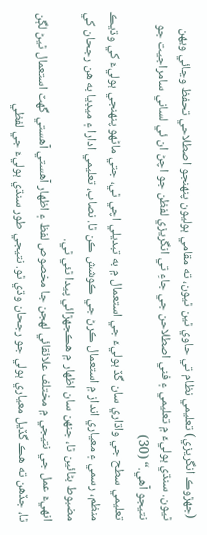(جھڙوڪ انگريزي) تعليمي نظام تي حاوي ٿين ٿيون، ته مقامي ٻوليون پنھنجو اصطلاحي تحفظ وڃائي ويھن ٿيون. سنڌي ٻوليءَ ۾ تعليمي ۽ فني اصطلاحن جي جاءِ تي انگريزي لفظن جو اچڻ ان ئي لساني سامراجيت جو نتيجو آهي.“ (30)
تعليمي سطح جي واڌاري سان گڏ ٻوليءَ جي استعمال ۾ به تبديلي اچي ٿي، جتي ماڻهو پنھنجي ٻوليءَ کي وڌيڪ منظم، رسمي ۽ معياري انداز ۾ استعمال ڪرڻ جي ڪوشش ڪن ٿا. نصاب، تعليمي ادارا ۽ ميڊيا به هن رجحان کي مضبوط بڻائين ٿا، جنھن سان اظھار ۾ هڪجھڙائي پيدا ٿئي ٿي.
انھيءَ عمل جي نتيجي ۾ مختلف علائقائي لھجن جا مخصوص لفظ ۽ اظهار آهستي آهستي گهٽ استعمال ٿيڻ لڳن ٿا، جڏهن ته هڪ گڏيل معياري ٻولي جو رجحان وڌي ٿو. نتيجي طور سنڌي ٻوليءَ جي لفظي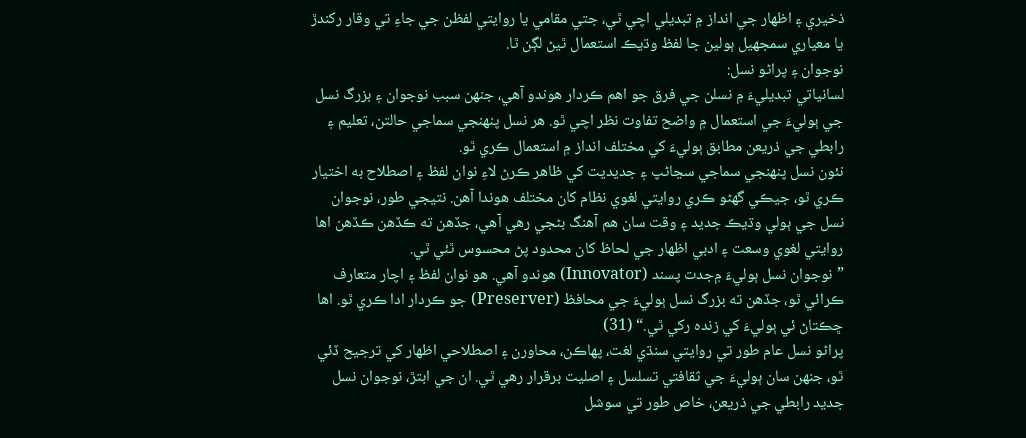ذخيري ۽ اظهار جي انداز ۾ تبديلي اچي ٿي، جتي مقامي يا روايتي لفظن جي جاءِ تي وقار رکندڙ يا معياري سمجهيل ٻولين جا لفظ وڌيڪ استعمال ٿيڻ لڳن ٿا.
نوجوان ۽ پراڻو نسل:
لسانياتي تبديليءَ ۾ نسلن جي فرق جو اهم ڪردار هوندو آهي، جنھن سبب نوجوان ۽ بزرگ نسل جي ٻوليءَ جي استعمال ۾ واضح تفاوت نظر اچي ٿو. هر نسل پنھنجي سماجي حالتن، تعليم ۽ رابطي جي ذريعن مطابق ٻوليءَ کي مختلف انداز ۾ استعمال ڪري ٿو.
نئون نسل پنھنجي سماجي سڃاڻپ ۽ جديديت کي ظاهر ڪرڻ لاءِ نوان لفظ ۽ اصطلاح به اختيار ڪري ٿو، جيڪي گهڻو ڪري روايتي لغوي نظام کان مختلف هوندا آهن. نتيجي طور، نوجوان نسل جي ٻولي وڌيڪ جديد ۽ وقت سان هم آهنگ بڻجي رهي آهي، جڏهن ته ڪڏهن ڪڏهن اها روايتي لغوي وسعت ۽ ادبي اظھار جي لحاظ کان محدود پڻ محسوس ٿئي ٿي.
”نوجوان نسل ٻوليءَ ۾جدت پسند (Innovator) هوندو آهي. هو نوان لفظ ۽ اچار متعارف ڪرائي ٿو، جڏهن ته بزرگ نسل ٻوليءَ جي محافظ (Preserver) جو ڪردار ادا ڪري ٿو. اها ڇڪتاڻ ئي ٻوليءَ کي زندہ رکي ٿي.“ (31)
پراڻو نسل عام طور تي روايتي سنڌي لغت، پھاڪن، محاورن ۽ اصطلاحي اظھار کي ترجيح ڏئي ٿو، جنھن سان ٻوليءَ جي ثقافتي تسلسل ۽ اصليت برقرار رهي ٿي. ان جي ابتڙ، نوجوان نسل جديد رابطي جي ذريعن، خاص طور تي سوشل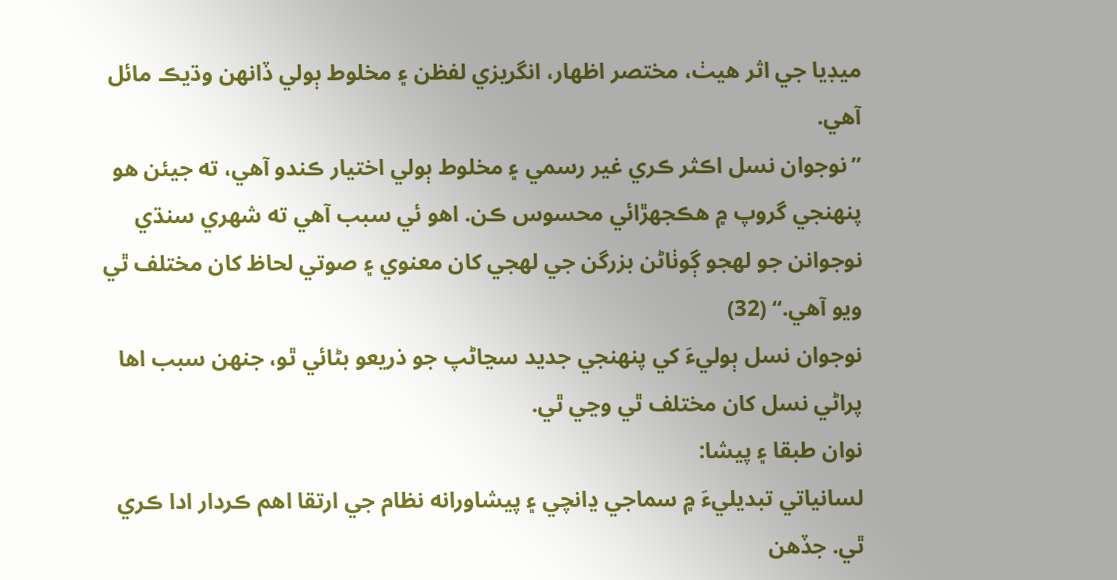ميڊيا جي اثر هيٺ، مختصر اظھار، انگريزي لفظن ۽ مخلوط ٻولي ڏانھن وڌيڪ مائل آهي.
”نوجوان نسل اڪثر ڪري غير رسمي ۽ مخلوط ٻولي اختيار ڪندو آهي، ته جيئن هو پنھنجي گروپ ۾ هڪجھڙائي محسوس ڪن. اهو ئي سبب آهي ته شھري سنڌي نوجوانن جو لھجو ڳوٺاڻن بزرگن جي لھجي کان معنوي ۽ صوتي لحاظ کان مختلف ٿي ويو آهي.“ (32)
نوجوان نسل ٻوليءَ کي پنھنجي جديد سڃاڻپ جو ذريعو بڻائي ٿو، جنھن سبب اها پراڻي نسل کان مختلف ٿي وڃي ٿي.
نوان طبقا ۽ پيشا:
لسانياتي تبديليءَ ۾ سماجي ڍانچي ۽ پيشاورانه نظام جي ارتقا اهم ڪردار ادا ڪري ٿي. جڏهن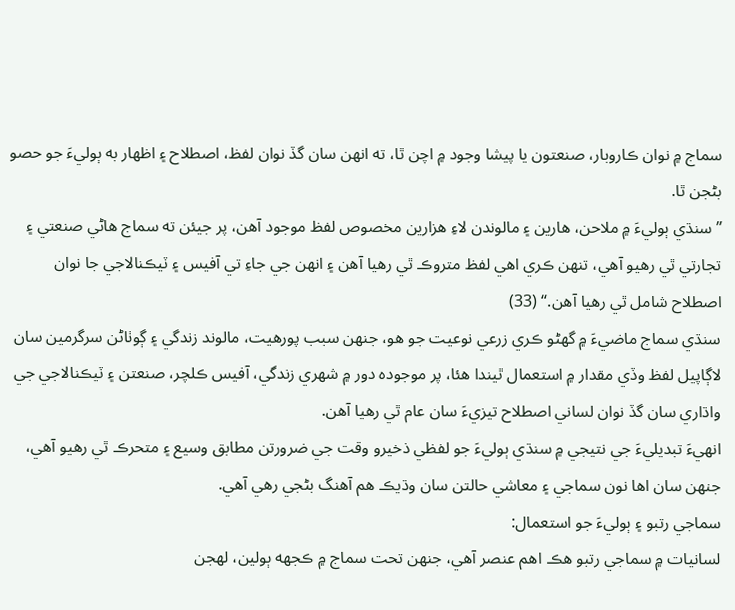سماج ۾ نوان ڪاروبار، صنعتون يا پيشا وجود ۾ اچن ٿا، ته انھن سان گڏ نوان لفظ، اصطلاح ۽ اظھار به ٻوليءَ جو حصو بڻجن ٿا.
”سنڌي ٻوليءَ ۾ ملاحن، هارين ۽ مالوندن لاءِ هزارين مخصوص لفظ موجود آهن، پر جيئن ته سماج هاڻي صنعتي ۽ تجارتي ٿي رهيو آهي، تنھن ڪري اهي لفظ متروڪ ٿي رهيا آهن ۽ انھن جي جاءِ تي آفيس ۽ ٽيڪنالاجي جا نوان اصطلاح شامل ٿي رهيا آهن.“ (33)
سنڌي سماج ماضيءَ ۾ گهڻو ڪري زرعي نوعيت جو هو، جنھن سبب پورھيت، مالوند زندگي ۽ ڳوٺاڻن سرگرمين سان لاڳاپيل لفظ وڏي مقدار ۾ استعمال ٿيندا هئا، پر موجودہ دور ۾ شهري زندگي، آفيس ڪلچر، صنعتن ۽ ٽيڪنالاجي جي واڌاري سان گڏ نوان لساني اصطلاح تيزيءَ سان عام ٿي رهيا آهن.
انھيءَ تبديليءَ جي نتيجي ۾ سنڌي ٻوليءَ جو لفظي ذخيرو وقت جي ضرورتن مطابق وسيع ۽ متحرڪ ٿي رهيو آهي، جنھن سان اها نون سماجي ۽ معاشي حالتن سان وڌيڪ هم آهنگ بڻجي رهي آهي.
سماجي رتبو ۽ ٻوليءَ جو استعمال:
لسانيات ۾ سماجي رتبو هڪ اهم عنصر آهي، جنھن تحت سماج ۾ ڪجهه ٻولين، لھجن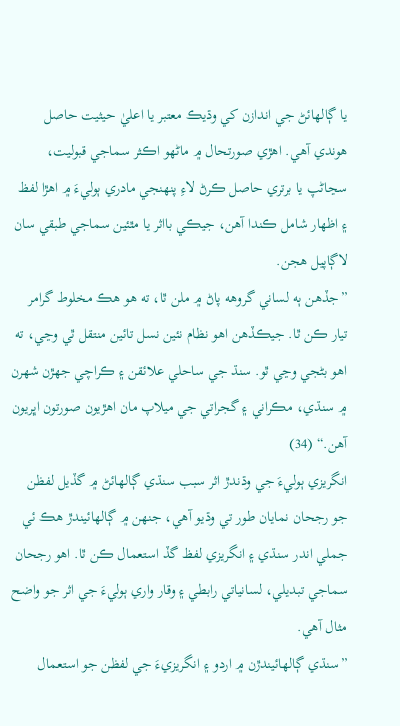يا ڳالهائڻ جي اندازن کي وڌيڪ معتبر يا اعليٰ حيثيت حاصل هوندي آهي. اهڙي صورتحال ۾ ماڻهو اڪثر سماجي قبوليت، سڃاڻپ يا برتري حاصل ڪرڻ لاءِ پنھنجي مادري ٻوليءَ ۾ اهڙا لفظ ۽ اظھار شامل ڪندا آهن، جيڪي بااثر يا مٿئين سماجي طبقي سان لاڳاپيل هجن.
”جڏهن ٻه لساني گروهه پاڻ ۾ ملن ٿا، ته هو هڪ مخلوط گرامر تيار ڪن ٿا. جيڪڏهن اهو نظام نئين نسل تائين منتقل ٿي وڃي، ته اهو بڻجي وڃي ٿو. سنڌ جي ساحلي علائقن ۽ ڪراچي جھڙن شهرن ۾ سنڌي، مڪراني ۽ گجراتي جي ميلاپ مان اهڙيون صورتون اڀريون آهن.“ (34)
انگريزي ٻوليءَ جي وڌندڙ اثر سبب سنڌي ڳالهائڻ ۾ گڏيل لفظن جو رجحان نمايان طور تي وڌيو آهي، جنھن ۾ ڳالهائيندڙ هڪ ئي جملي اندر سنڌي ۽ انگريزي لفظ گڏ استعمال ڪن ٿا. اهو رجحان سماجي تبديلي، لسانياتي رابطي ۽ وقار واري ٻوليءَ جي اثر جو واضح مثال آهي.
”سنڌي ڳالهائيندڙن ۾ اردو ۽ انگريزيءَ جي لفظن جو استعمال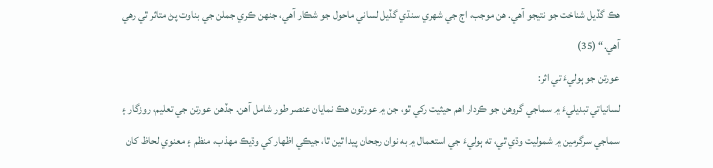هڪ گڏيل شناخت جو نتيجو آهي. هن موجب، اڄ جي شهري سنڌي گڏيل لساني ماحول جو شڪار آهي، جنھن ڪري جملن جي بناوت پڻ متاثر ٿي رهي آهي.“ (35)
عورتن جو ٻوليءَ تي اثر:
لسانياتي تبديليءَ ۾ سماجي گروهن جو ڪردار اهم حيثيت رکي ٿو، جن ۾ عورتون هڪ نمايان عنصر طور شامل آهن. جڏهن عورتن جي تعليم، روزگار ۽ سماجي سرگرمين ۾ شموليت وڌي ٿي، ته ٻوليءَ جي استعمال ۾ به نوان رجحان پيدا ٿين ٿا، جيڪي اظھار کي وڌيڪ مھذب، منظم ۽ معنوي لحاظ کان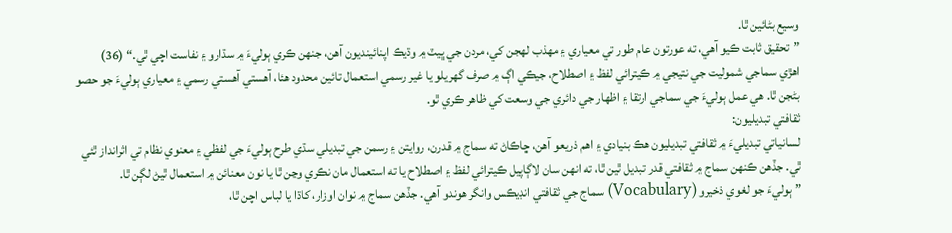وسيع بڻائين ٿا.
”تحقيق ثابت ڪيو آهي، ته عورتون عام طور تي معياري ۽ مھذب لھجن کي، مردن جي ڀيٽ ۾ وڌيڪ اپنائينديون آهن، جنھن ڪري ٻوليءَ ۾ سڌارو ۽ نفاست اچي ٿي.“ (36)
اهڙي سماجي شموليت جي نتيجي ۾ ڪيترائي لفظ ۽ اصطلاح، جيڪي اڳ ۾ صرف گهريلو يا غير رسمي استعمال تائين محدود هئا، آهستي آهستي رسمي ۽ معياري ٻوليءَ جو حصو بڻجن ٿا. هي عمل ٻوليءَ جي سماجي ارتقا ۽ اظھار جي دائري جي وسعت کي ظاهر ڪري ٿو.
ثقافتي تبديليون:
لسانياتي تبديليءَ ۾ ثقافتي تبديليون هڪ بنيادي ۽ اهم ذريعو آهن، ڇاڪاڻ ته سماج ۾ قدرن، روايتن ۽ رسمن جي تبديلي سڌي طرح ٻوليءَ جي لفظي ۽ معنوي نظام تي اثرانداز ٿئي ٿي. جڏهن ڪنھن سماج ۾ ثقافتي قدر تبديل ٿين ٿا، ته انھن سان لاڳاپيل ڪيترائي لفظ ۽ اصطلاح يا ته استعمال مان نڪري وڃن ٿا يا نون معنائن ۾ استعمال ٿيڻ لڳن ٿا.
”ٻوليءَ جو لغوي ذخيرو (Vocabulary) سماج جي ثقافتي انڊيڪس وانگر هوندو آهي. جڏهن سماج ۾ نوان اوزار، کاڌا يا لباس اچن ٿا،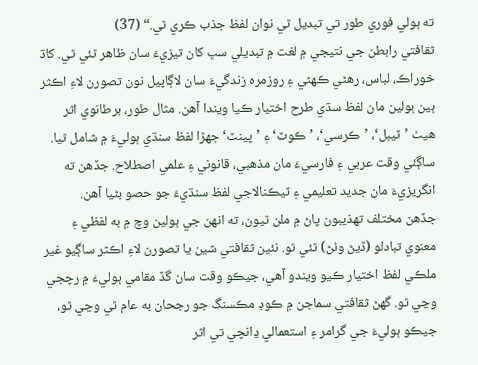ته ٻولي فوري طور تي تبديل ٿي نوان لفظ جذب ڪري ٿي.“ (37)
ثقافتي رابطن جي نتيجي ۾ لغت ۾ تبديلي سڀ کان تيزيءَ سان ظاهر ٿئي ٿي. کاڌ خوراڪ، لباس، رهڻي ڪھڻي ۽ روزمرہ زندگيءَ سان لاڳاپيل نون تصورن لاءِ اڪثر ٻين ٻولين مان لفظ سڌي طرح اختيار ڪيا ويندا آهن. مثال طور، برطانوي اثر هيٺ ’ٽيبل‘، ’ڪرسي‘، ’ڪوٽ‘ ۽ ’پينٽ‘ جھڙا لفظ سنڌي ٻوليءَ ۾ شامل ٿيا. ساڳئي وقت عربي ۽ فارسيءَ مان مذهبي، قانوني ۽ علمي اصطلاح. جڏهن ته انگريزيءَ مان جديد تعليمي ۽ ٽيڪنالاجي لفظ سنڌيءَ جو حصو بڻيا آهن.
جڏهن مختلف تھذيبون پاڻ ۾ ملن ٿيون، ته انھن جي ٻولين وچ ۾ به لفظي ۽ معنوي تبادلو (ڏيڻ وٺڻ) ٿئي ٿو. نئين ثقافتي شين يا تصورن لاءِ اڪثر ساڳيو غير ملڪي لفظ اختيار ڪيو ويندو آهي، جيڪو وقت سان گڏ مقامي ٻوليءَ ۾ رچجي وڃي ٿو. گهڻ ثقافتي سماجن ۾ ڪوڊ مڪسنگ جو رجحان به عام ٿي وڃي ٿو، جيڪو ٻوليءَ جي گرامر ۽ استعمالي ڍانچي تي اثر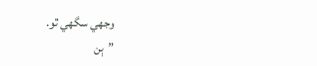وجهي سگهي ٿو.
”ٻن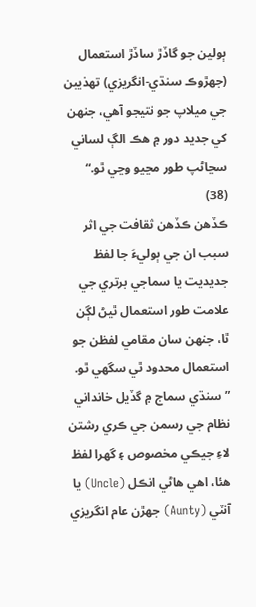ٻولين جو گاڏڙ ساڏڙ استعمال (جھڙوڪ سنڌي-انگريزي) تھذيبن جي ميلاپ جو نتيجو آهي، جنھن کي جديد دور ۾ هڪ الڳ لساني سڃاڻپ طور مڃيو وڃي ٿو.“ (38)
ڪڏهن ڪڏهن ثقافت جي اثر سبب ان جي ٻوليءَ جا لفظ جديديت يا سماجي برتري جي علامت طور استعمال ٿيڻ لڳن ٿا، جنھن سان مقامي لفظن جو استعمال محدود ٿي سگهي ٿو.
”سنڌي سماج ۾ گڏيل خانداني نظام جي رسمن جي ڪري رشتن لاءِ جيڪي مخصوص ۽ گھرا لفظ هئا، اهي هاڻي انڪل (Uncle) يا آنٽي (Aunty) جھڙن عام انگريزي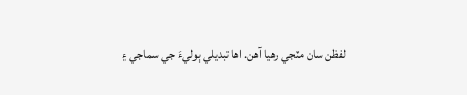لفظن سان مٽجي رهيا آهن. اها تبديلي ٻوليءَ جي سماجي ۽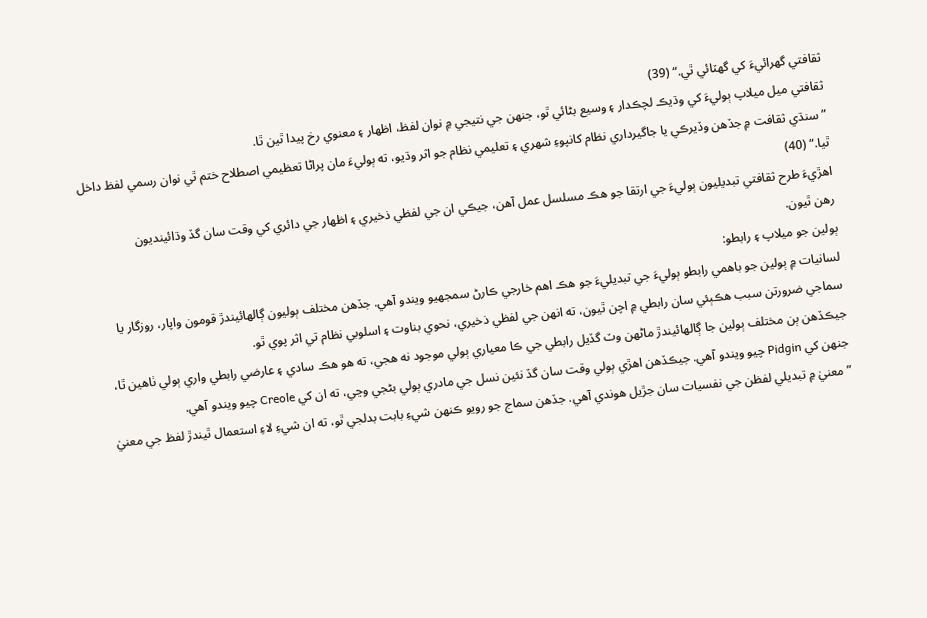ثقافتي گھرائيءَ کي گهٽائي ٿي.“ (39)
ثقافتي ميل ميلاپ ٻوليءَ کي وڌيڪ لچڪدار ۽ وسيع بڻائي ٿو، جنھن جي نتيجي ۾ نوان لفظ، اظھار ۽ معنوي رخ پيدا ٿين ٿا.
”سنڌي ثقافت ۾ جڏهن وڏيرڪي يا جاگيرداري نظام کانپوءِ شهري ۽ تعليمي نظام جو اثر وڌيو، ته ٻوليءَ مان پراڻا تعظيمي اصطلاح ختم ٿي نوان رسمي لفظ داخل ٿيا.“ (40)
اهڙيءَ طرح ثقافتي تبديليون ٻوليءَ جي ارتقا جو هڪ مسلسل عمل آهن، جيڪي ان جي لفظي ذخيري ۽ اظهار جي دائري کي وقت سان گڏ وڌائينديون
رهن ٿيون.
ٻولين جو ميلاپ ۽ رابطو:
لسانيات ۾ ٻولين جو باهمي رابطو ٻوليءَ جي تبديليءَ جو هڪ اهم خارجي ڪارڻ سمجهيو ويندو آهي. جڏهن مختلف ٻوليون ڳالهائيندڙ قومون واپار، روزگار يا سماجي ضرورتن سبب هڪٻئي سان رابطي ۾ اچن ٿيون، ته انھن جي لفظي ذخيري، نحوي بناوت ۽ اسلوبي نظام تي اثر پوي ٿو.
جيڪڏهن ٻن مختلف ٻولين جا ڳالهائيندڙ ماڻھن وٽ گڏيل رابطي جي ڪا معياري ٻولي موجود نه هجي، ته هو هڪ سادي ۽ عارضي رابطي واري ٻولي ٺاهين ٿا، جنھن کي Pidgin چيو ويندو آهي. جيڪڏهن اهڙي ٻولي وقت سان گڏ نئين نسل جي مادري ٻولي بڻجي وڃي، ته ان کي Creole چيو ويندو آهي.
”معنيٰ ۾ تبديلي لفظن جي نفسيات سان جڙيل هوندي آهي. جڏهن سماج جو رويو ڪنھن شيءِ بابت بدلجي ٿو، ته ان شيءِ لاءِ استعمال ٿيندڙ لفظ جي معنيٰ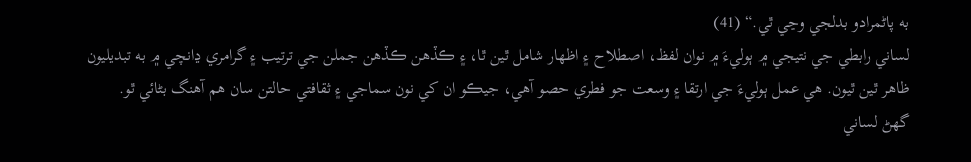به پاڻمرادو بدلجي وڃي ٿي.“ (41)
لساني رابطي جي نتيجي ۾ ٻوليءَ ۾ نوان لفظ، اصطلاح ۽ اظھار شامل ٿين ٿا، ۽ ڪڏهن ڪڏهن جملن جي ترتيب ۽ گرامري ڍانچي ۾ به تبديليون ظاهر ٿين ٿيون. هي عمل ٻوليءَ جي ارتقا ۽ وسعت جو فطري حصو آهي، جيڪو ان کي نون سماجي ۽ ثقافتي حالتن سان هم آهنگ بڻائي ٿو.
گهڻ لساني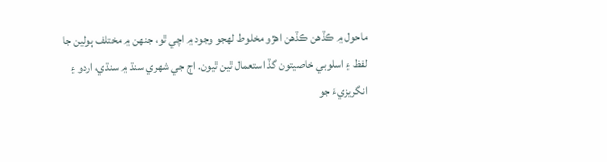ماحول ۾ ڪڏهن ڪڏهن اهڙو مخلوط لھجو وجود ۾ اچي ٿو، جنھن ۾ مختلف ٻولين جا لفظ ۽ اسلوبي خاصيتون گڏ استعمال ٿين ٿيون. اڄ جي شهري سنڌ ۾ سنڌي، اردو ۽ انگريزيءَ جو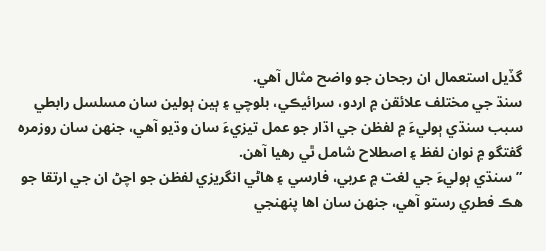گڏيل استعمال ان رجحان جو واضح مثال آهي.
سنڌ جي مختلف علائقن ۾ اردو، سرائيڪي، بلوچي ۽ ٻين ٻولين سان مسلسل رابطي سبب سنڌي ٻوليءَ ۾ لفظن جي اڌار جو عمل تيزيءَ سان وڌيو آهي، جنھن سان روزمرہ گفتگو ۾ نوان لفظ ۽ اصطلاح شامل ٿي رهيا آهن.
”سنڌي ٻوليءَ جي لغت ۾ عربي، فارسي ۽ هاڻي انگريزي لفظن جو اچڻ ان جي ارتقا جو هڪ فطري رستو آهي، جنھن سان اها پنھنجي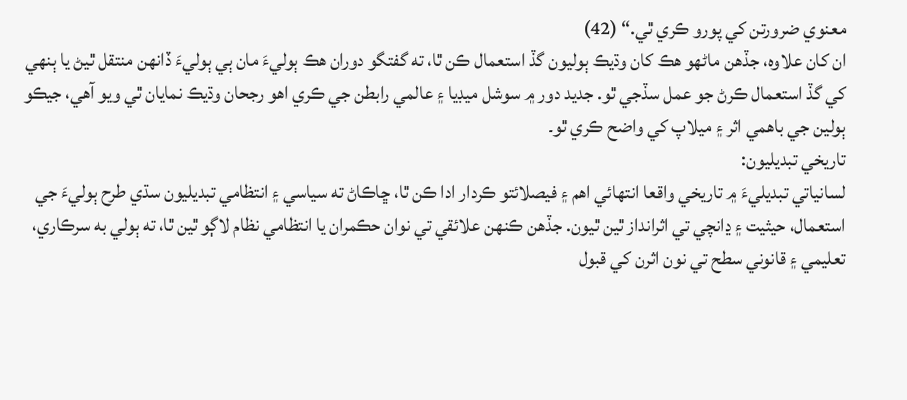معنوي ضرورتن کي پورو ڪري ٿي.“ (42)
ان کان علاوه، جڏهن ماڻهو هڪ کان وڌيڪ ٻوليون گڏ استعمال ڪن ٿا، ته گفتگو دوران هڪ ٻوليءَ مان ٻي ٻوليءَ ڏانھن منتقل ٿيڻ يا ٻنھي کي گڏ استعمال ڪرڻ جو عمل سڏجي ٿو. جديد دور ۾ سوشل ميڊيا ۽ عالمي رابطن جي ڪري اهو رجحان وڌيڪ نمايان ٿي ويو آهي، جيڪو ٻولين جي باهمي اثر ۽ ميلاپ کي واضح ڪري ٿو۔
تاريخي تبديليون:
لسانياتي تبديليءَ ۾ تاريخي واقعا انتھائي اهم ۽ فيصلائتو ڪردار ادا ڪن ٿا، ڇاڪاڻ ته سياسي ۽ انتظامي تبديليون سڌي طرح ٻوليءَ جي استعمال، حيثيت ۽ ڍانچي تي اثرانداز ٿين ٿيون. جڏهن ڪنھن علائقي تي نوان حڪمران يا انتظامي نظام لاڳو ٿين ٿا، ته ٻولي به سرڪاري، تعليمي ۽ قانوني سطح تي نون اثرن کي قبول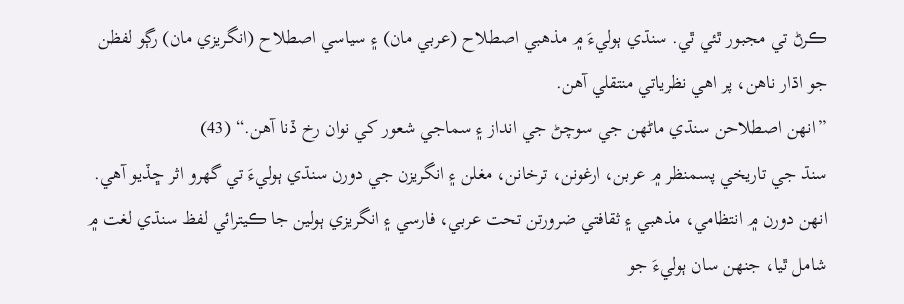ڪرڻ تي مجبور ٿئي ٿي. سنڌي ٻوليءَ ۾ مذهبي اصطلاح (عربي مان) ۽ سياسي اصطلاح (انگريزي مان) رڳو لفظن جو اڌار ناهن، پر اهي نظرياتي منتقلي آهن.
”انھن اصطلاحن سنڌي ماڻهن جي سوچڻ جي انداز ۽ سماجي شعور کي نوان رخ ڏنا آهن.“ (43)
سنڌ جي تاريخي پسمنظر ۾ عربن، ارغونن، ترخانن، مغلن ۽ انگريزن جي دورن سنڌي ٻوليءَ تي گھرو اثر ڇڏيو آهي. انھن دورن ۾ انتظامي، مذهبي ۽ ثقافتي ضرورتن تحت عربي، فارسي ۽ انگريزي ٻولين جا ڪيترائي لفظ سنڌي لغت ۾ شامل ٿيا، جنھن سان ٻوليءَ جو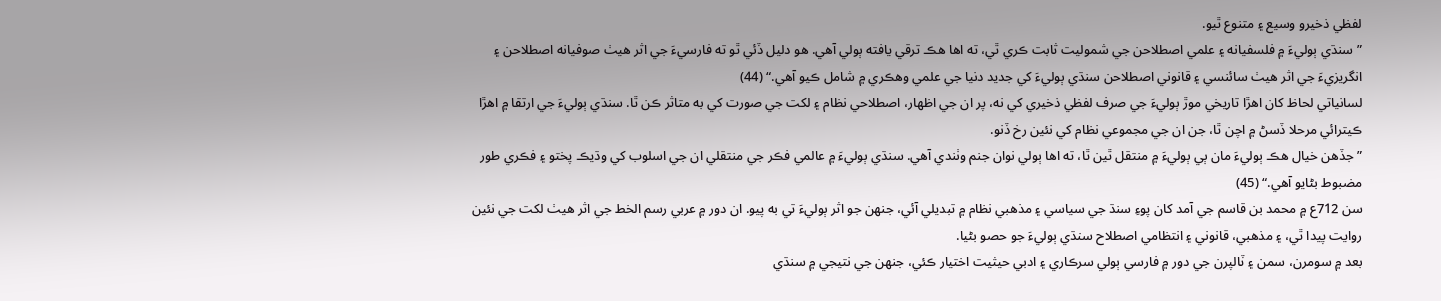لفظي ذخيرو وسيع ۽ متنوع ٿيو.
”سنڌي ٻوليءَ ۾ فلسفيانه ۽ علمي اصطلاحن جي شموليت ثابت ڪري ٿي، ته اها هڪ ترقي يافته ٻولي آهي. هو دليل ڏئي ٿو ته فارسيءَ جي اثر هيٺ صوفيانه اصطلاحن ۽ انگريزيءَ جي اثر هيٺ سائنسي ۽ قانوني اصطلاحن سنڌي ٻوليءَ کي جديد دنيا جي علمي وهڪري ۾ شامل ڪيو آهي.“ (44)
لسانياتي لحاظ کان اهڙا تاريخي موڙ ٻوليءَ جي صرف لفظي ذخيري کي نه، پر ان جي اظھار، اصطلاحي نظام ۽ لکت جي صورت کي به متاثر ڪن ٿا. سنڌي ٻوليءَ جي ارتقا ۾ اهڙا ڪيترائي مرحلا ڏسڻ ۾ اچن ٿا، جن ان جي مجموعي نظام کي نئين رخ ڏنو.
”جڏهن خيال هڪ ٻوليءَ مان ٻي ٻوليءَ ۾ منتقل ٿين ٿا، ته اها ٻولي نوان جنم وٺندي آهي. سنڌي ٻوليءَ ۾ عالمي فڪر جي منتقلي ان جي اسلوب کي وڌيڪ پختو ۽ فڪري طور مضبوط بڻايو آهي.“ (45)
سن 712ع ۾ محمد بن قاسم جي آمد کان پوءِ سنڌ جي سياسي ۽ مذهبي نظام ۾ تبديلي آئي، جنھن جو اثر ٻوليءَ تي به پيو. ان دور ۾ عربي رسم الخط جي اثر هيٺ لکت جي نئين روايت پيدا ٿي، ۽ مذهبي، قانوني ۽ انتظامي اصطلاح سنڌي ٻوليءَ جو حصو بڻيا.
بعد ۾ سومرن، سمن ۽ ٽالپرن جي دور ۾ فارسي ٻولي سرڪاري ۽ ادبي حيثيت اختيار ڪئي، جنھن جي نتيجي ۾ سنڌي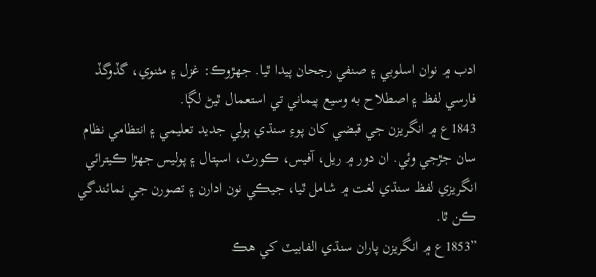ادب ۾ نوان اسلوبي ۽ صنفي رجحان پيدا ٿيا. جھڙوڪ: غزل ۽ مثنوي، گڏوگڏ فارسي لفظ ۽ اصطلاح به وسيع پيماني تي استعمال ٿيڻ لڳا.
1843ع ۾ انگريزن جي قبضي کان پوءِ سنڌي ٻولي جديد تعليمي ۽ انتظامي نظام سان جڙجي وئي. ان دور ۾ ريل، آفيس، ڪورٽ، اسپتال ۽ پوليس جهڙا ڪيترائي انگريزي لفظ سنڌي لغت ۾ شامل ٿيا، جيڪي نون ادارن ۽ تصورن جي نمائندگي ڪن ٿا.
”1853ع ۾ انگريزن پاران سنڌي الفابيٽ کي هڪ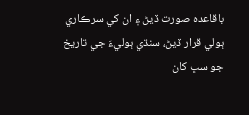باقاعدہ صورت ڏيڻ ۽ ان کي سرڪاري ٻولي قرار ڏيڻ، سنڌي ٻوليءَ جي تاريخ جو سڀ کان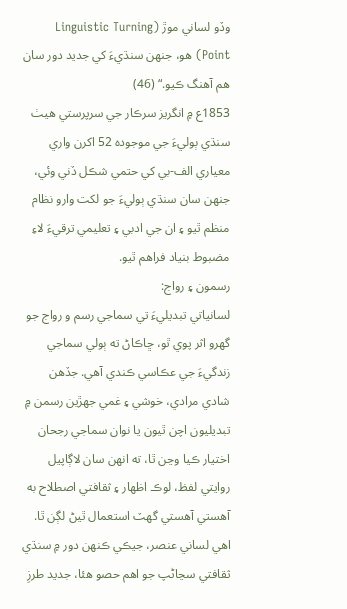وڏو لساني موڙ (Linguistic Turning Point) هو، جنھن سنڌيءَ کي جديد دور سان هم آهنگ ڪيو.“ (46)
1853ع ۾ انگريز سرڪار جي سرپرستي هيٺ سنڌي ٻوليءَ جي موجودہ 52 اکرن واري معياري الف-بي کي حتمي شڪل ڏني وئي، جنھن سان سنڌي ٻوليءَ جو لکت وارو نظام منظم ٿيو ۽ ان جي ادبي ۽ تعليمي ترقيءَ لاءِ مضبوط بنياد فراهم ٿيو.
رسمون ۽ رواج:
لسانياتي تبديليءَ تي سماجي رسم و رواج جو گھرو اثر پوي ٿو، ڇاڪاڻ ته ٻولي سماجي زندگيءَ جي عڪاسي ڪندي آهي. جڏهن شادي مرادي، خوشي ۽ غمي جھڙين رسمن ۾ تبديليون اچن ٿيون يا نوان سماجي رجحان اختيار ڪيا وڃن ٿا، ته انهن سان لاڳاپيل روايتي لفظ، لوڪ اظهار ۽ ثقافتي اصطلاح به آهستي آهستي گهٽ استعمال ٿيڻ لڳن ٿا.
اهي لساني عنصر، جيڪي ڪنھن دور ۾ سنڌي ثقافتي سڃاڻپ جو اهم حصو هئا، جديد طرزِ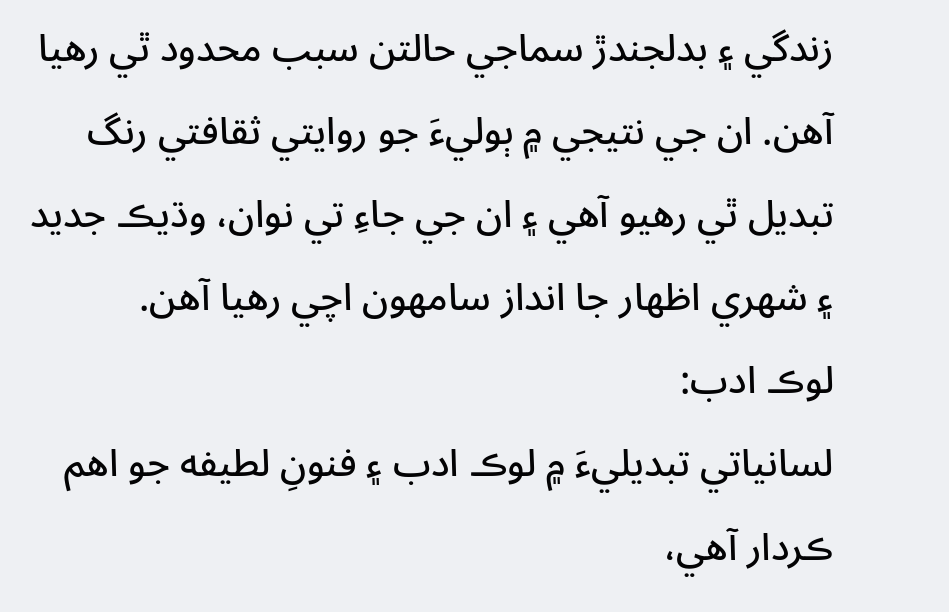زندگي ۽ بدلجندڙ سماجي حالتن سبب محدود ٿي رهيا آهن. ان جي نتيجي ۾ ٻوليءَ جو روايتي ثقافتي رنگ تبديل ٿي رهيو آهي ۽ ان جي جاءِ تي نوان، وڌيڪ جديد ۽ شھري اظھار جا انداز سامھون اچي رهيا آهن.
لوڪ ادب:
لسانياتي تبديليءَ ۾ لوڪ ادب ۽ فنونِ لطيفه جو اهم ڪردار آهي،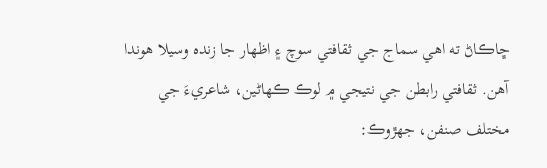ڇاڪاڻ ته اهي سماج جي ثقافتي سوچ ۽ اظهار جا زنده وسيلا هوندا آهن. ثقافتي رابطن جي نتيجي ۾ لوڪ ڪھاڻين، شاعريءَ جي مختلف صنفن، جھڙوڪ: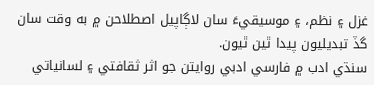غزل ۽ نظم، ۽ موسيقيءَ سان لاڳاپيل اصطلاحن ۾ به وقت سان گڏ تبديليون پيدا ٿين ٿيون.
سنڌي ادب ۾ فارسي ادبي روايتن جو اثر ثقافتي ۽ لسانياتي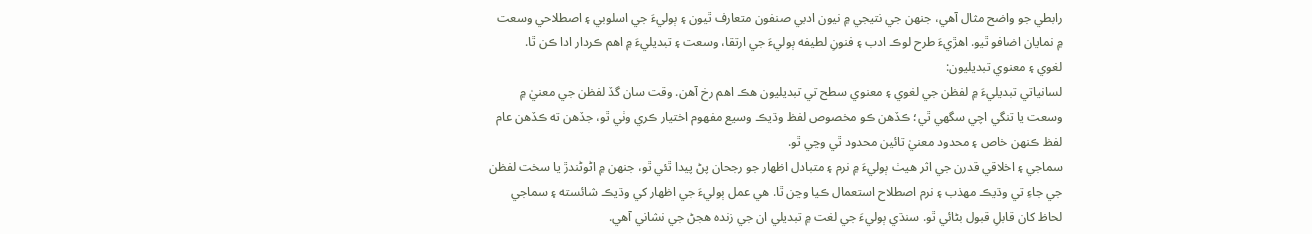رابطي جو واضح مثال آهي، جنھن جي نتيجي ۾ نيون ادبي صنفون متعارف ٿيون ۽ ٻوليءَ جي اسلوبي ۽ اصطلاحي وسعت ۾ نمايان اضافو ٿيو. اهڙيءَ طرح لوڪ ادب ۽ فنونِ لطيفه ٻوليءَ جي ارتقا، وسعت ۽ تبديليءَ ۾ اهم ڪردار ادا ڪن ٿا.
لغوي ۽ معنوي تبديليون:
لسانياتي تبديليءَ ۾ لفظن جي لغوي ۽ معنوي سطح تي تبديليون هڪ اهم رخ آهن. وقت سان گڏ لفظن جي معنيٰ ۾ وسعت يا تنگي اچي سگهي ٿي؛ ڪڏهن ڪو مخصوص لفظ وڌيڪ وسيع مفهوم اختيار ڪري وٺي ٿو، جڏهن ته ڪڏهن عام لفظ ڪنھن خاص ۽ محدود معنيٰ تائين محدود ٿي وڃي ٿو.
سماجي ۽ اخلاقي قدرن جي اثر هيٺ ٻوليءَ ۾ نرم ۽ متبادل اظھار جو رجحان پڻ پيدا ٿئي ٿو، جنھن ۾ اڻوڻندڙ يا سخت لفظن جي جاءِ تي وڌيڪ مھذب ۽ نرم اصطلاح استعمال ڪيا وڃن ٿا. هي عمل ٻوليءَ جي اظهار کي وڌيڪ شائسته ۽ سماجي لحاظ کان قابلِ قبول بڻائي ٿو. سنڌي ٻوليءَ جي لغت ۾ تبديلي ان جي زندہ هجڻ جي نشاني آهي.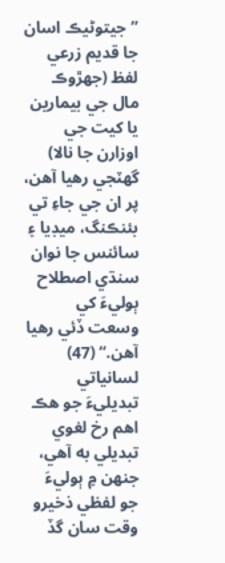”جيتوڻيڪ اسان جا قديم زرعي لفظ (جهڙوڪ مال جي بيمارين يا کيت جي اوزارن جا نالا) گهٽجي رهيا آهن، پر ان جي جاءِ تي بئنڪنگ، ميڊيا ۽ سائنس جا نوان سنڌي اصطلاح ٻوليءَ کي وسعت ڏئي رهيا آهن.“ (47)
لسانياتي تبديليءَ جو هڪ اهم رخ لغوي تبديلي به آهي، جنھن ۾ ٻوليءَ جو لفظي ذخيرو وقت سان گڏ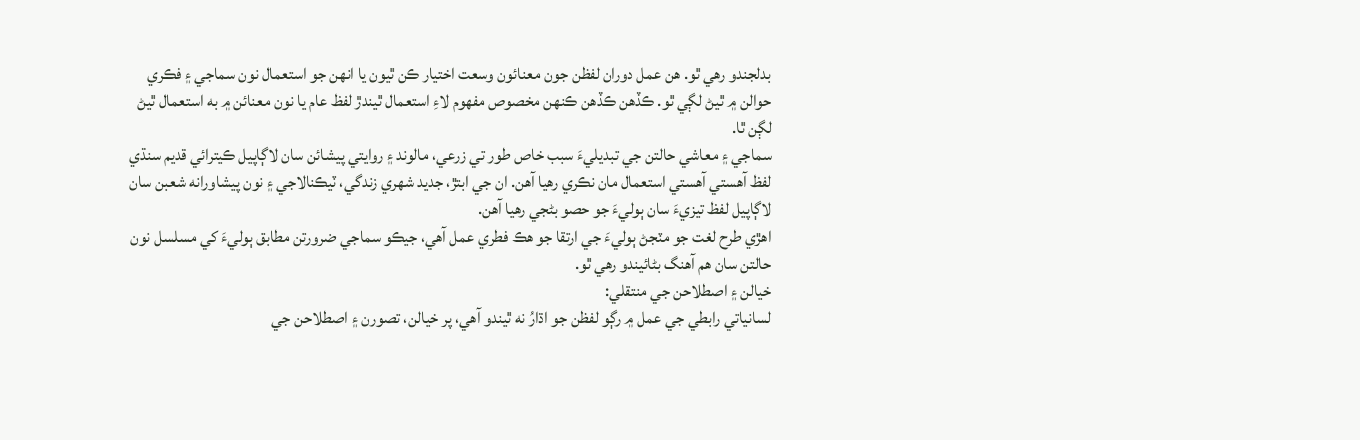بدلجندو رهي ٿو. هن عمل دوران لفظن جون معنائون وسعت اختيار ڪن ٿيون يا انھن جو استعمال نون سماجي ۽ فڪري حوالن ۾ ٿيڻ لڳي ٿو. ڪڏهن ڪڏهن ڪنھن مخصوص مفھوم لاءِ استعمال ٿيندڙ لفظ عام يا نون معنائن ۾ به استعمال ٿيڻ لڳن ٿا.
سماجي ۽ معاشي حالتن جي تبديليءَ سبب خاص طور تي زرعي، مالوند ۽ روايتي پيشائن سان لاڳاپيل ڪيترائي قديم سنڌي لفظ آهستي آهستي استعمال مان نڪري رهيا آهن. ان جي ابتڙ، جديد شهري زندگي، ٽيڪنالاجي ۽ نون پيشاورانه شعبن سان لاڳاپيل لفظ تيزيءَ سان ٻوليءَ جو حصو بڻجي رهيا آهن.
اهڙي طرح لغت جو مٽجڻ ٻوليءَ جي ارتقا جو هڪ فطري عمل آهي، جيڪو سماجي ضرورتن مطابق ٻوليءَ کي مسلسل نون حالتن سان هم آهنگ بڻائيندو رهي ٿو.
خيالن ۽ اصطلاحن جي منتقلي:
لسانياتي رابطي جي عمل ۾ رڳو لفظن جو اڌارُ نه ٿيندو آهي، پر خيالن، تصورن ۽ اصطلاحن جي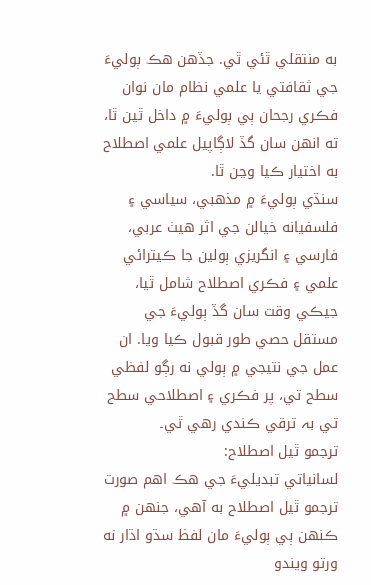به منتقلي ٿئي ٿي. جڏهن هڪ ٻوليءَ جي ثقافتي يا علمي نظام مان نوان فڪري رجحان ٻي ٻوليءَ ۾ داخل ٿين ٿا، ته انھن سان گڏ لاڳاپيل علمي اصطلاح به اختيار ڪيا وڃن ٿا.
سنڌي ٻوليءَ ۾ مذهبي، سياسي ۽ فلسفيانه خيالن جي اثر هيٺ عربي، فارسي ۽ انگريزي ٻولين جا ڪيترائي علمي ۽ فڪري اصطلاح شامل ٿيا، جيڪي وقت سان گڏ ٻوليءَ جي مستقل حصي طور قبول ڪيا ويا. ان عمل جي نتيجي ۾ ٻولي نه رڳو لفظي سطح تي، پر فڪري ۽ اصطلاحي سطح تي بہ ترقي ڪندي رهي ٿي۔
ترجمو ٿيل اصطلاح:
لسانياتي تبديليءَ جي هڪ اهم صورت ترجمو ٿيل اصطلاح به آهي، جنھن ۾ ڪنھن ٻي ٻوليءَ مان لفظ سڌو اڌار نه ورتو ويندو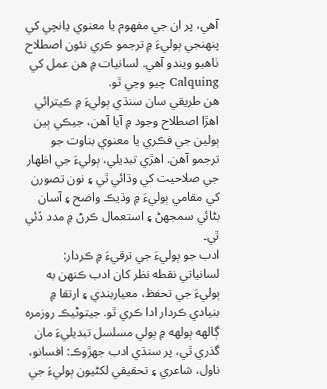آهي، پر ان جي مفھوم يا معنوي ڍانچي کي پنھنجي ٻوليءَ ۾ ترجمو ڪري نئون اصطلاح ٺاهيو ويندو آهي. لسانيات ۾ هن عمل کي Calquing چيو وڃي ٿو.
هن طريقي سان سنڌي ٻوليءَ ۾ ڪيترائي اهڙا اصطلاح وجود ۾ آيا آهن، جيڪي ٻين ٻولين جي فڪري يا معنوي بناوت جو ترجمو آهن. اهڙي تبديلي، ٻوليءَ جي اظھار جي صلاحيت کي وڌائي ٿي ۽ نون تصورن کي مقامي ٻوليءَ ۾ وڌيڪ واضح ۽ آسان بڻائي سمجهڻ ۽ استعمال ڪرڻ ۾ مدد ڏئي ٿي۔
ادب جو ٻوليءَ جي ترقيءَ ۾ ڪردار:
لسانياتي نقطه نظر کان ادب ڪنھن به ٻوليءَ جي تحفظ، معياربندي ۽ ارتقا ۾ بنيادي ڪردار ادا ڪري ٿو. جيتوڻيڪ روزمره ڳالهه ٻولهه ۾ ٻولي مسلسل تبديليءَ مان گذري ٿي، پر سنڌي ادب جھڙوڪ: افسانو، ناول، شاعري ۽ تحقيقي لکڻيون ٻوليءَ جي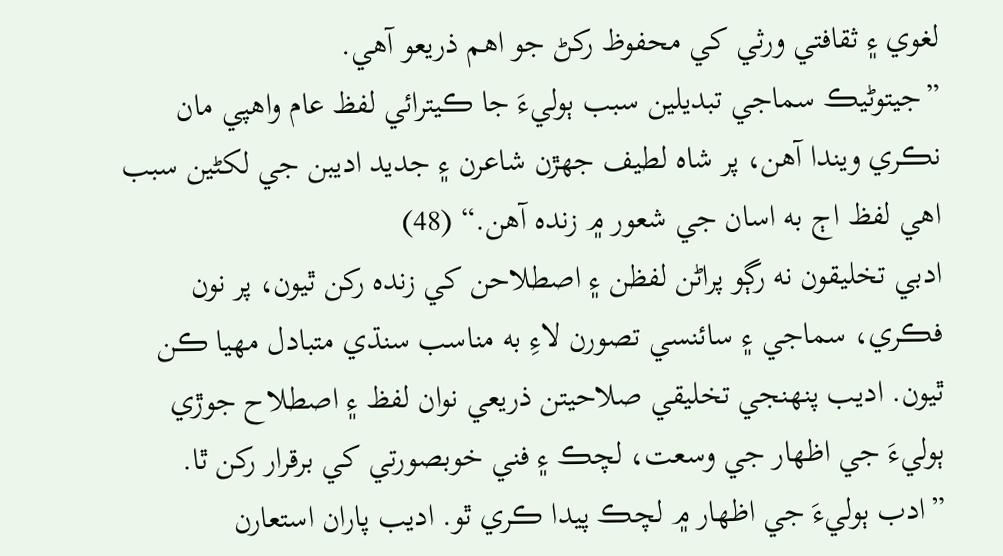لغوي ۽ ثقافتي ورثي کي محفوظ رکڻ جو اهم ذريعو آهي.
”جيتوڻيڪ سماجي تبديلين سبب ٻوليءَ جا ڪيترائي لفظ عام واهپي مان نڪري ويندا آهن، پر شاه لطيف جھڙن شاعرن ۽ جديد اديبن جي لکڻين سبب اهي لفظ اڄ به اسان جي شعور ۾ زنده آهن.“ (48)
ادبي تخليقون نه رڳو پراڻن لفظن ۽ اصطلاحن کي زنده رکن ٿيون، پر نون فڪري، سماجي ۽ سائنسي تصورن لاءِ به مناسب سنڌي متبادل مھيا ڪن ٿيون. اديب پنھنجي تخليقي صلاحيتن ذريعي نوان لفظ ۽ اصطلاح جوڙي ٻوليءَ جي اظهار جي وسعت، لچڪ ۽ فني خوبصورتي کي برقرار رکن ٿا.
”ادب ٻوليءَ جي اظهار ۾ لچڪ پيدا ڪري ٿو. اديب پاران استعارن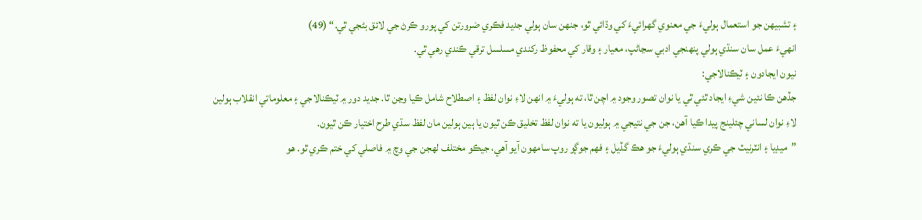۽ تشبيهن جو استعمال ٻوليءَ جي معنوي گھرائيءَ کي وڌائي ٿو، جنهن سان ٻولي جديد فڪري ضرورتن کي پورو ڪرڻ جي لائق بڻجي ٿي.“ (49)
انھيءَ عمل سان سنڌي ٻولي پنھنجي ادبي سڃاڻپ، معيار ۽ وقار کي محفوظ رکندي مسلسل ترقي ڪندي رهي ٿي.
نيون ايجادون ۽ ٽيڪنالاجي:
جڏهن ڪا نئين شيءِ ايجاد ٿئي ٿي يا نوان تصور وجود ۾ اچن ٿا، ته ٻوليءَ ۾ انھن لاءِ نوان لفظ ۽ اصطلاح شامل ڪيا وڃن ٿا. جديد دور ۾ ٽيڪنالاجي ۽ معلوماتي انقلاب ٻولين لاءِ نوان لساني چئلينج پيدا ڪيا آهن، جن جي نتيجي ۾ ٻوليون يا ته نوان لفظ تخليق ڪن ٿيون يا ٻين ٻولين مان لفظ سڌي طرح اختيار ڪن ٿيون.
”ميڊيا ۽ انٽرنيٽ جي ڪري سنڌي ٻوليءَ جو هڪ گڏيل ۽ فھم جوڳو روپ سامھون آيو آهي، جيڪو مختلف لھجن جي وچ ۾ فاصلي کي ختم ڪري ٿو. هو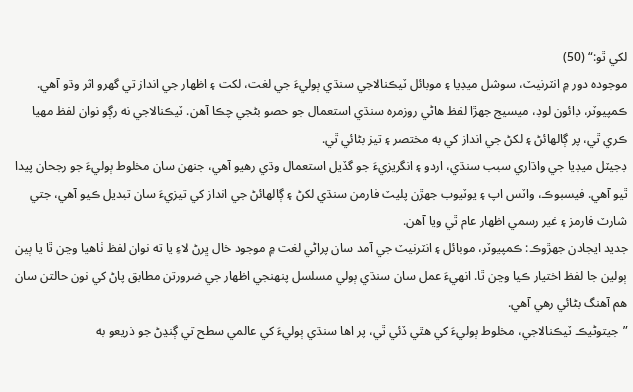لکي ٿو:“ (50)
موجوده دور ۾ انٽرنيٽ، سوشل ميڊيا ۽ موبائل ٽيڪنالاجي سنڌي ٻوليءَ جي لغت، لکت ۽ اظهار جي انداز تي گھرو اثر وڌو آهي. ڪمپيوٽر، ڊائون لوڊ، ميسيج جھڙا لفظ هاڻي روزمره سنڌي استعمال جو حصو بڻجي چڪا آهن. ٽيڪنالاجي نه رڳو نوان لفظ مھيا ڪري ٿي، پر ڳالهائڻ ۽ لکڻ جي انداز کي به مختصر ۽ تيز بڻائي ٿي.
ڊجيٽل ميڊيا جي واڌاري سبب سنڌي، اردو ۽ انگريزيءَ جو گڏيل استعمال وڌي رهيو آهي، جنھن سان مخلوط ٻوليءَ جو رجحان پيدا ٿيو آهي. فيسبوڪ، واٽس اپ ۽ يوٽيوب جھڙن پليٽ فارمن سنڌي لکڻ ۽ ڳالهائڻ جي انداز کي تيزيءَ سان تبديل ڪيو آهي، جتي شارٽ فارمز ۽ غير رسمي اظهار عام ٿي ويا آهن.
جديد ايجادن جھڙوڪ: ڪمپيوٽر، موبائل ۽ انٽرنيٽ جي آمد سان پراڻي لغت ۾ موجود خال ڀرڻ لاءِ يا ته نوان لفظ ٺاهيا وڃن ٿا يا ٻين ٻولين جا لفظ اختيار ڪيا وڃن ٿا. انھيءَ عمل سان سنڌي ٻولي مسلسل پنهنجي اظھار جي ضرورتن مطابق پاڻ کي نون حالتن سان هم آهنگ بڻائي رهي آهي.
”جيتوڻيڪ ٽيڪنالاجي، مخلوط ٻوليءَ کي هٿي ڏئي ٿي، پر اها سنڌي ٻوليءَ کي عالمي سطح تي ڳنڍڻ جو ذريعو به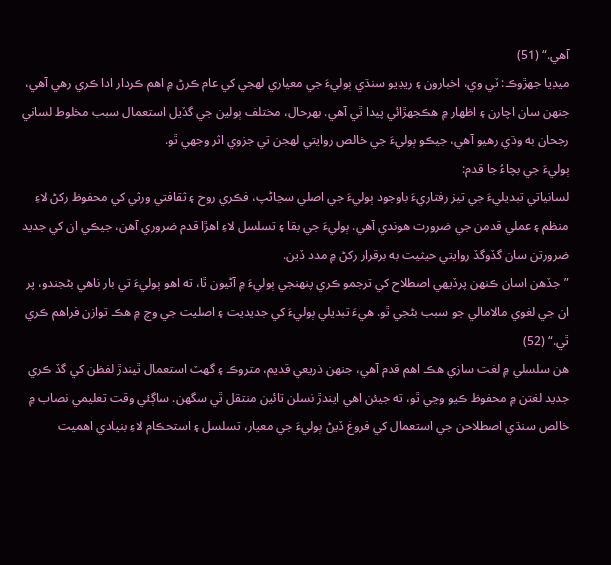آهي.“ (51)
ميڊيا جھڙوڪ: ٽي وي، اخبارون ۽ ريڊيو سنڌي ٻوليءَ جي معياري لھجي کي عام ڪرڻ ۾ اهم ڪردار ادا ڪري رهي آهي، جنھن سان اچارن ۽ اظھار ۾ هڪجھڙائي پيدا ٿي آهي. بھرحال، مختلف ٻولين جي گڏيل استعمال سبب مخلوط لساني رجحان به وڌي رهيو آهي، جيڪو ٻوليءَ جي خالص روايتي لھجن تي جزوي اثر وجھي ٿو.
ٻوليءَ جي بچاءُ جا قدم:
لسانياتي تبديليءَ جي تيز رفتاريءَ باوجود ٻوليءَ جي اصلي سڃاڻپ، فڪري روح ۽ ثقافتي ورثي کي محفوظ رکڻ لاءِ منظم ۽ عملي قدمن جي ضرورت هوندي آهي. ٻوليءَ جي بقا ۽ تسلسل لاءِ اهڙا قدم ضروري آهن، جيڪي ان کي جديد ضرورتن سان گڏوگڏ روايتي حيثيت به برقرار رکڻ ۾ مدد ڏين.
”جڏهن اسان ڪنهن پرڏيھي اصطلاح کي ترجمو ڪري پنھنجي ٻوليءَ ۾ آڻيون ٿا، ته اهو ٻوليءَ تي بار ناهي بڻجندو، پر ان جي لغوي مالامالي جو سبب بڻجي ٿو. هيءَ تبديلي ٻوليءَ کي جديديت ۽ اصليت جي وچ ۾ هڪ توازن فراهم ڪري ٿي.“ (52)
هن سلسلي ۾ لغت سازي هڪ اهم قدم آهي، جنھن ذريعي قديم، متروڪ ۽ گهٽ استعمال ٿيندڙ لفظن کي گڏ ڪري جديد لغتن ۾ محفوظ ڪيو وڃي ٿو، ته جيئن اهي ايندڙ نسلن تائين منتقل ٿي سگهن. ساڳئي وقت تعليمي نصاب ۾ خالص سنڌي اصطلاحن جي استعمال کي فروغ ڏيڻ ٻوليءَ جي معيار، تسلسل ۽ استحڪام لاءِ بنيادي اهميت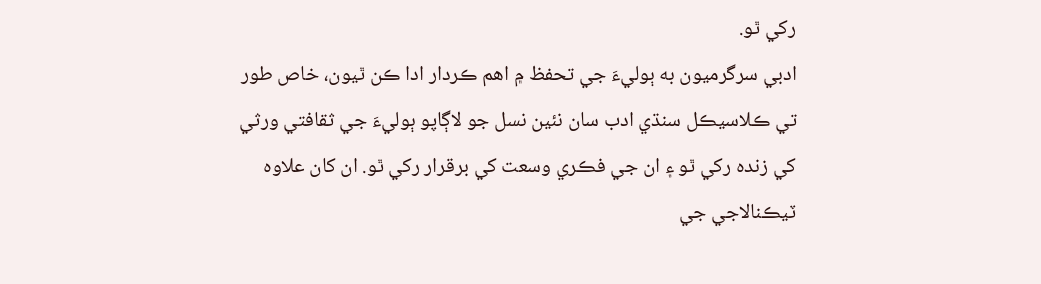رکي ٿو.
ادبي سرگرميون به ٻوليءَ جي تحفظ ۾ اهم ڪردار ادا ڪن ٿيون، خاص طور تي ڪلاسيڪل سنڌي ادب سان نئين نسل جو لاڳاپو ٻوليءَ جي ثقافتي ورثي کي زندہ رکي ٿو ۽ ان جي فڪري وسعت کي برقرار رکي ٿو. ان کان علاوہ ٽيڪنالاجي جي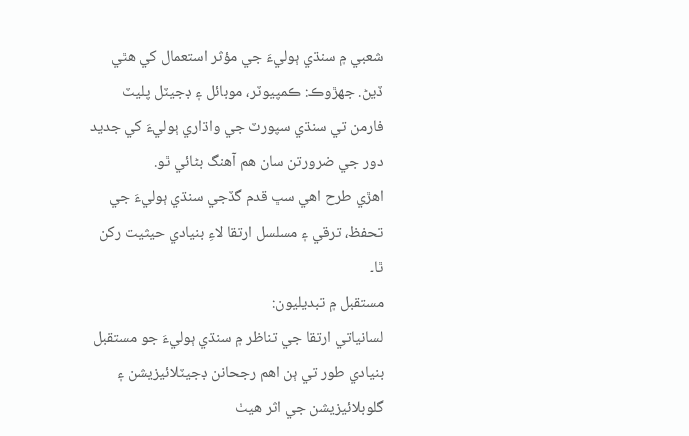شعبي ۾ سنڌي ٻوليءَ جي مؤثر استعمال کي هٿي ڏيڻ. جھڙوڪ: ڪمپيوٽر، موبائل ۽ ڊجيٽل پليٽ فارمن تي سنڌي سپورٽ جي واڌاري ٻوليءَ کي جديد دور جي ضرورتن سان هم آهنگ بڻائي ٿو.
اهڙي طرح اهي سڀ قدم گڏجي سنڌي ٻوليءَ جي تحفظ، ترقي ۽ مسلسل ارتقا لاءِ بنيادي حيثيت رکن ٿا۔
مستقبل ۾ تبديليون:
لسانياتي ارتقا جي تناظر ۾ سنڌي ٻوليءَ جو مستقبل بنيادي طور تي ٻن اهم رجحانن ڊجيٽلائيزيشن ۽ گلوبلائيزيشن جي اثر هيٺ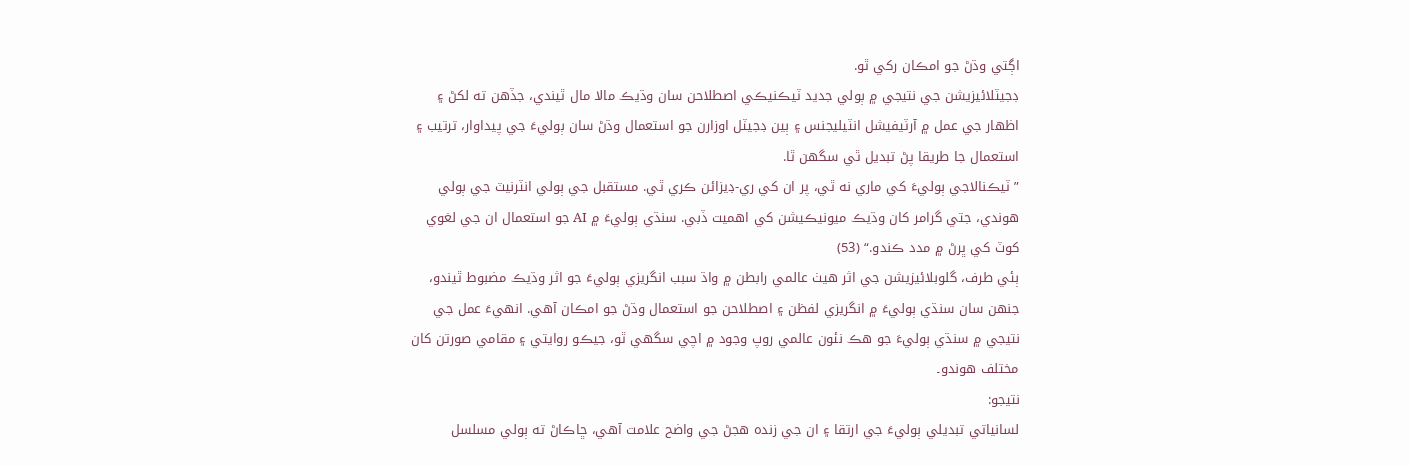اڳتي وڌڻ جو امڪان رکي ٿو.
ڊجيٽلائيزيشن جي نتيجي ۾ ٻولي جديد ٽيڪنيڪي اصطلاحن سان وڌيڪ مالا مال ٿيندي، جڏهن ته لکڻ ۽ اظھار جي عمل ۾ آرٽيفيشل انٽيليجنس ۽ ٻين ڊجيٽل اوزارن جو استعمال وڌڻ سان ٻوليءَ جي پيداوار، ترتيب ۽ استعمال جا طريقا پڻ تبديل ٿي سگهن ٿا.
”ٽيڪنالاجي ٻوليءَ کي ماري نه ٿي، پر ان کي ري-ڊيزائن ڪري ٿي. مستقبل جي ٻولي انٽرنيٽ جي ٻولي هوندي، جتي گرامر کان وڌيڪ ميونيڪيشن کي اهميت ڏبي. سنڌي ٻوليءَ ۾ AI جو استعمال ان جي لغوي کوٽ کي ڀرڻ ۾ مدد ڪندو.“ (53)
ٻئي طرف، گلوبلائيزيشن جي اثر هيٺ عالمي رابطن ۾ واڌ سبب انگريزي ٻوليءَ جو اثر وڌيڪ مضبوط ٿيندو، جنھن سان سنڌي ٻوليءَ ۾ انگريزي لفظن ۽ اصطلاحن جو استعمال وڌڻ جو امڪان آهي. انھيءَ عمل جي نتيجي ۾ سنڌي ٻوليءَ جو هڪ نئون عالمي روپ وجود ۾ اچي سگهي ٿو، جيڪو روايتي ۽ مقامي صورتن کان مختلف هوندو۔
نتيجو:
لسانياتي تبديلي ٻوليءَ جي ارتقا ۽ ان جي زندہ هجڻ جي واضح علامت آهي، ڇاڪاڻ ته ٻولي مسلسل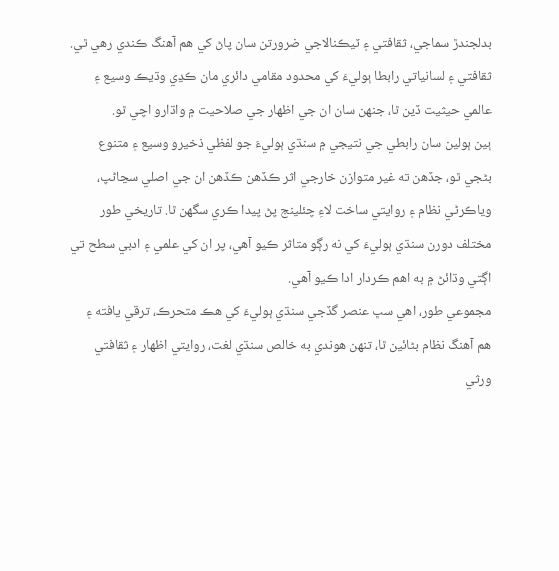بدلجندڙ سماجي، ثقافتي ۽ ٽيڪنالاجي ضرورتن سان پاڻ کي هم آهنگ ڪندي رهي ٿي. ثقافتي ۽ لسانياتي رابطا ٻوليءَ کي محدود مقامي دائري مان ڪڍي وڌيڪ وسيع ۽ عالمي حيثيت ڏين ٿا، جنھن سان ان جي اظھار جي صلاحيت ۾ واڌارو اچي ٿو.
ٻين ٻولين سان رابطي جي نتيجي ۾ سنڌي ٻوليءَ جو لفظي ذخيرو وسيع ۽ متنوع بڻجي ٿو، جڏهن ته غير متوازن خارجي اثر ڪڏهن ڪڏهن ان جي اصلي سڃاڻپ، وياڪرڻي نظام ۽ روايتي ساخت لاءِ چئلينج پڻ پيدا ڪري سگهن ٿا. تاريخي طور مختلف دورن سنڌي ٻوليءَ کي نه رڳو متاثر ڪيو آهي، پر ان کي علمي ۽ ادبي سطح تي اڳتي وڌائڻ ۾ به اهم ڪردار ادا ڪيو آهي.
مجموعي طور، اهي سڀ عنصر گڏجي سنڌي ٻوليءَ کي هڪ متحرڪ، ترقي يافته ۽ هم آهنگ نظام بڻائين ٿا، تنھن هوندي به خالص سنڌي لغت، روايتي اظھار ۽ ثقافتي ورثي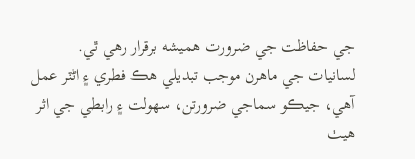جي حفاظت جي ضرورت هميشه برقرار رهي ٿي.
لسانيات جي ماهرن موجب تبديلي هڪ فطري ۽ اڻٽر عمل آهي، جيڪو سماجي ضرورتن، سھولت ۽ رابطي جي اثر هيٺ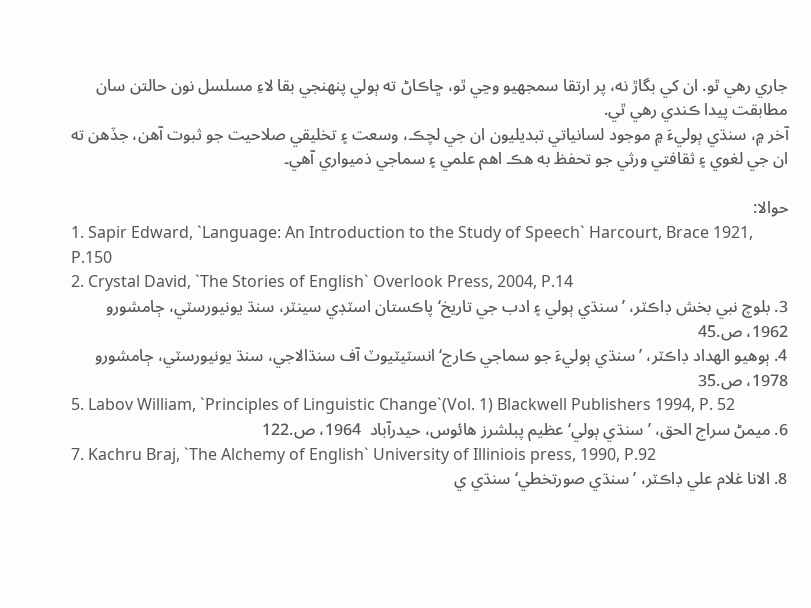جاري رهي ٿو. ان کي بگاڙ نه، پر ارتقا سمجهيو وڃي ٿو، ڇاڪاڻ ته ٻولي پنھنجي بقا لاءِ مسلسل نون حالتن سان مطابقت پيدا ڪندي رهي ٿي.
آخر ۾، سنڌي ٻوليءَ ۾ موجود لسانياتي تبديليون ان جي لچڪ، وسعت ۽ تخليقي صلاحيت جو ثبوت آهن، جڏهن ته ان جي لغوي ۽ ثقافتي ورثي جو تحفظ به هڪ اهم علمي ۽ سماجي ذميواري آهي۔

حوالا:
1. Sapir Edward, `Language: An Introduction to the Study of Speech` Harcourt, Brace 1921, P.150
2. Crystal David, `The Stories of English` Overlook Press, 2004, P.14
3. بلوچ نبي بخش ڊاڪٽر، ’سنڌي ٻولي ۽ ادب جي تاريخ‘ پاڪستان اسٽڊي سينٽر، سنڌ يونيورسٽي، ڄامشورو  1962، ص.45
4. ٻوھيو الھداد ڊاڪٽر، ’سنڌي ٻوليءَ جو سماجي ڪارج‘ انسٽيٽيوٽ آف سنڌالاجي، سنڌ يونيورسٽي، ڄامشورو 1978، ص.35
5. Labov William, `Principles of Linguistic Change`(Vol. 1) Blackwell Publishers 1994, P. 52
6. ميمڻ سراج الحق، ’سنڌي ٻولي‘عظيم پبلشرز ھائوس، حيدرآباد  1964، ص.122
7. Kachru Braj, `The Alchemy of English` University of Illiniois press, 1990, P.92
8. الانا غلام علي ڊاڪٽر، ’سنڌي صورتخطي‘ سنڌي ي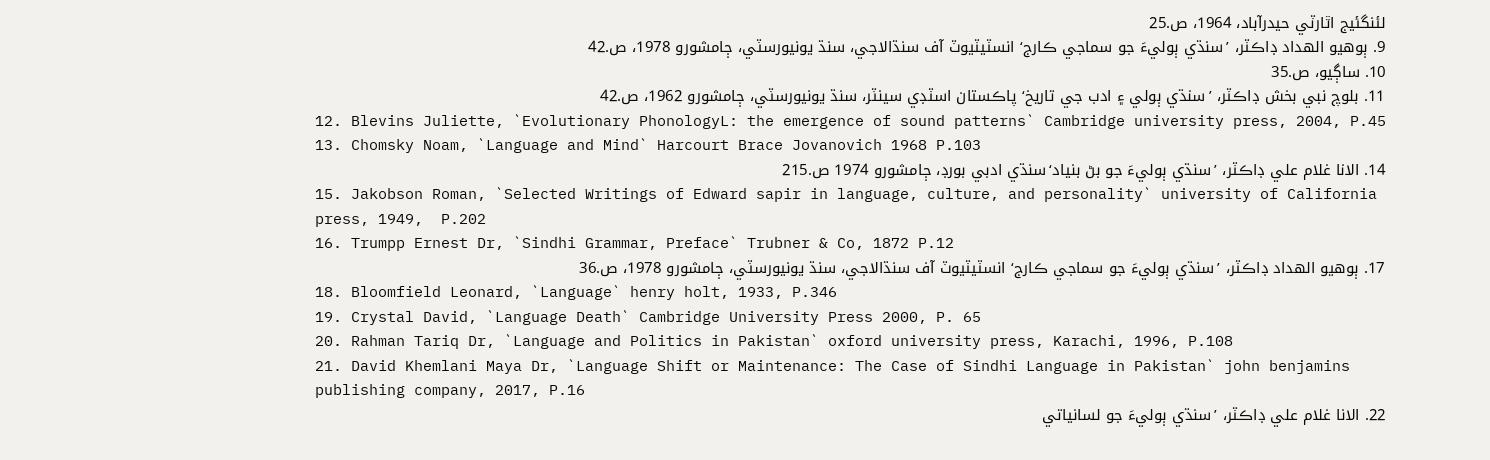لئنگئيج اٿارٽي حيدرآباد، 1964، ص.25
9. ٻوھيو الھداد ڊاڪٽر، ’سنڌي ٻوليءَ جو سماجي ڪارج‘ انسٽيٽيوٽ آف سنڌالاجي، سنڌ يونيورسٽي، ڄامشورو 1978، ص.42
10. ساڳيو، ص.35
11. بلوچ نبي بخش ڊاڪٽر، ’سنڌي ٻولي ۽ ادب جي تاريخ‘ پاڪستان اسٽڊي سينٽر، سنڌ يونيورسٽي، ڄامشورو 1962، ص.42
12. Blevins Juliette, `Evolutionary PhonologyL: the emergence of sound patterns` Cambridge university press, 2004, P.45
13. Chomsky Noam, `Language and Mind` Harcourt Brace Jovanovich 1968 P.103
14. الانا غلام علي ڊاڪٽر، ’سنڌي ٻوليءَ جو بڻ بنياد‘سنڌي ادبي بورڊ، ڄامشورو 1974 ص.215
15. Jakobson Roman, `Selected Writings of Edward sapir in language, culture, and personality` university of California press, 1949,  P.202
16. Trumpp Ernest Dr, `Sindhi Grammar, Preface` Trubner & Co, 1872 P.12
17. ٻوھيو الھداد ڊاڪٽر، ’سنڌي ٻوليءَ جو سماجي ڪارج‘ انسٽيٽيوٽ آف سنڌالاجي، سنڌ يونيورسٽي، ڄامشورو 1978، ص.36
18. Bloomfield Leonard, `Language` henry holt, 1933, P.346
19. Crystal David, `Language Death` Cambridge University Press 2000, P. 65
20. Rahman Tariq Dr, `Language and Politics in Pakistan` oxford university press, Karachi, 1996, P.108
21. David Khemlani Maya Dr, `Language Shift or Maintenance: The Case of Sindhi Language in Pakistan` john benjamins publishing company, 2017, P.16
22. الانا غلام علي ڊاڪٽر، ’سنڌي ٻوليءَ جو لسانياتي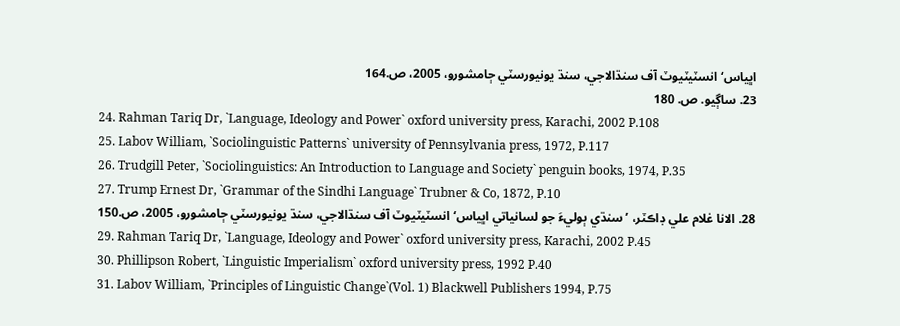اڀياس‘ انسٽيٽيوٽ آف سنڌالاجي، سنڌ يونيورسٽي ڄامشورو، 2005، ص.164
23. ساڳيو. ص. 180
24. Rahman Tariq Dr, `Language, Ideology and Power` oxford university press, Karachi, 2002 P.108
25. Labov William, `Sociolinguistic Patterns` university of Pennsylvania press, 1972, P.117
26. Trudgill Peter, `Sociolinguistics: An Introduction to Language and Society` penguin books, 1974, P.35
27. Trump Ernest Dr, `Grammar of the Sindhi Language` Trubner & Co, 1872, P.10
28. الانا غلام علي ڊاڪٽر، ’سنڌي ٻوليءَ جو لسانياتي اڀياس‘ انسٽيٽيوٽ آف سنڌالاجي، سنڌ يونيورسٽي ڄامشورو، 2005، ص.150
29. Rahman Tariq Dr, `Language, Ideology and Power` oxford university press, Karachi, 2002 P.45
30. Phillipson Robert, `Linguistic Imperialism` oxford university press, 1992 P.40
31. Labov William, `Principles of Linguistic Change`(Vol. 1) Blackwell Publishers 1994, P.75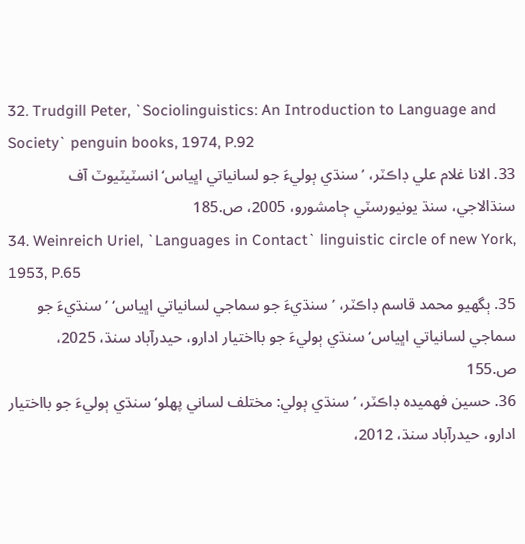32. Trudgill Peter, `Sociolinguistics: An Introduction to Language and Society` penguin books, 1974, P.92
33. الانا غلام علي ڊاڪٽر، ’سنڌي ٻوليءَ جو لسانياتي اڀياس‘ انسٽيٽيوٽ آف سنڌالاجي، سنڌ يونيورسٽي ڄامشورو، 2005، ص.185
34. Weinreich Uriel, `Languages in Contact` linguistic circle of new York, 1953, P.65
35. ٻگهيو محمد قاسم ڊاڪٽر، ’سنڌيءَ جو سماجي لسانياتي اڀياس‘ ’سنڌيءَ جو سماجي لسانياتي اڀياس‘ سنڌي ٻوليءَ جو بااختيار ادارو، حيدرآباد سنڌ، 2025، ص.155
36. حسين فھميده ڊاڪٽر، ’سنڌي ٻولي: مختلف لساني پھلو‘ سنڌي ٻوليءَ جو بااختيار ادارو، حيدرآباد سنڌ، 2012،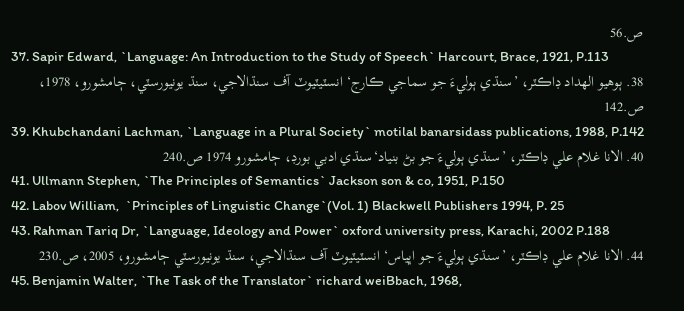ص.56
37. Sapir Edward, `Language: An Introduction to the Study of Speech` Harcourt, Brace, 1921, P.113
38. ٻوھيو الھداد ڊاڪٽر، ’سنڌي ٻوليءَ جو سماجي ڪارج‘ انسٽيٽيوٽ آف سنڌالاجي، سنڌ يونيورسٽي، ڄامشورو، 1978، ص.142
39. Khubchandani Lachman, `Language in a Plural Society` motilal banarsidass publications, 1988, P.142
40. الانا غلام علي ڊاڪٽر، ’سنڌي ٻوليءَ جو بڻ بنياد‘سنڌي ادبي بورڊ، ڄامشورو 1974 ص.240
41. Ullmann Stephen, `The Principles of Semantics` Jackson son & co, 1951, P.150
42. Labov William,  `Principles of Linguistic Change`(Vol. 1) Blackwell Publishers 1994, P. 25
43. Rahman Tariq Dr, `Language, Ideology and Power` oxford university press, Karachi, 2002 P.188
44. الانا غلام علي ڊاڪٽر، ’سنڌي ٻوليءَ جو اڀياس‘ انسٽيٽيوٽ آف سنڌالاجي، سنڌ يونيورسٽي ڄامشورو، 2005، ص.230
45. Benjamin Walter, `The Task of the Translator` richard weiBbach, 1968,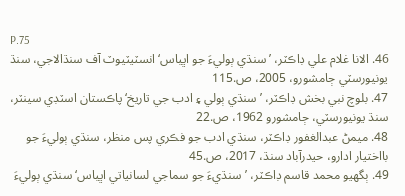P.75
46. الانا غلام علي ڊاڪٽر، ’سنڌي ٻوليءَ جو اڀياس‘ انسٽيٽيوٽ آف سنڌالاجي، سنڌ يونيورسٽي ڄامشورو، 2005، ص.115
47. بلوچ نبي بخش ڊاڪٽر، ’سنڌي ٻولي ۽ ادب جي تاريخ‘ پاڪستان اسٽڊي سينٽر، سنڌ يونيورسٽي، ڄامشورو 1962، ص.22
48. ميمڻ عبدالغفور ڊاڪٽر، سنڌي ادب جو فڪري پس منظر، سنڌي ٻوليءَ جو بااختيار ادارو، حيدرآباد سنڌ، 2017، ص.45
49. ٻگهيو محمد قاسم ڊاڪٽر، ’سنڌيءَ جو سماجي لسانياتي اڀياس‘ سنڌي ٻوليءَ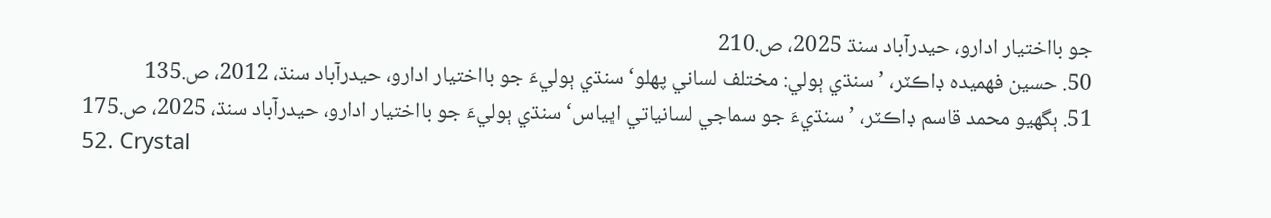جو بااختيار ادارو، حيدرآباد سنڌ 2025، ص.210
50. حسين فھميده ڊاڪٽر، ’سنڌي ٻولي: مختلف لساني پھلو‘ سنڌي ٻوليءَ جو بااختيار ادارو، حيدرآباد سنڌ، 2012، ص.135
51. ٻگهيو محمد قاسم ڊاڪٽر، ’سنڌيءَ جو سماجي لسانياتي اڀياس‘ سنڌي ٻوليءَ جو بااختيار ادارو، حيدرآباد سنڌ، 2025، ص.175
52. Crystal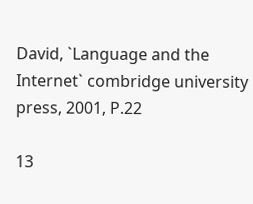David, `Language and the Internet` combridge university press, 2001, P.22

13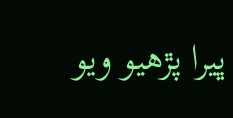ڀيرا پڙهيو ويو